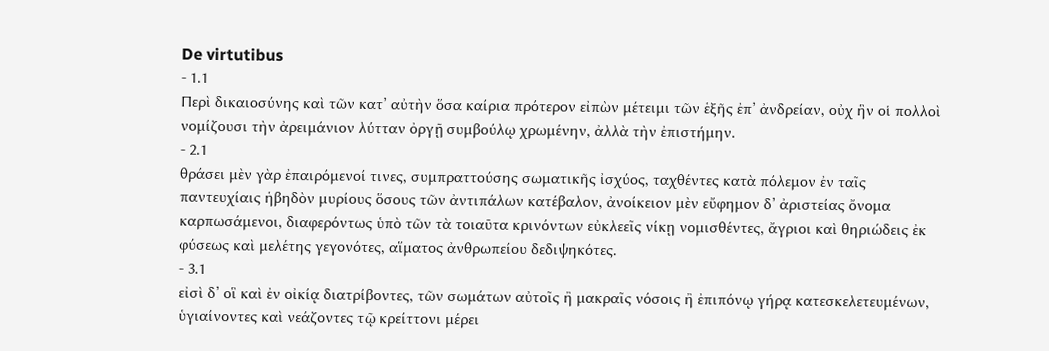De virtutibus
- 1.1
Περὶ δικαιοσύνης καὶ τῶν κατ’ αὐτὴν ὅσα καίρια πρότερον εἰπὼν μέτειμι τῶν ἑξῆς ἐπ’ ἀνδρείαν, οὐχ ἣν οἱ πολλοὶ νομίζουσι τὴν ἀρειμάνιον λύτταν ὀργῇ συμβούλῳ χρωμένην, ἀλλὰ τὴν ἐπιστήμην.
- 2.1
θράσει μὲν γὰρ ἐπαιρόμενοί τινες, συμπραττούσης σωματικῆς ἰσχύος, ταχθέντες κατὰ πόλεμον ἐν ταῖς παντευχίαις ἡβηδὸν μυρίους ὅσους τῶν ἀντιπάλων κατέβαλον, ἀνοίκειον μὲν εὔφημον δ’ ἀριστείας ὄνομα καρπωσάμενοι, διαφερόντως ὑπὸ τῶν τὰ τοιαῦτα κρινόντων εὐκλεεῖς νίκῃ νομισθέντες, ἄγριοι καὶ θηριώδεις ἐκ φύσεως καὶ μελέτης γεγονότες, αἵματος ἀνθρωπείου δεδιψηκότες.
- 3.1
εἰσὶ δ’ οἳ καὶ ἐν οἰκίᾳ διατρίβοντες, τῶν σωμάτων αὐτοῖς ἢ μακραῖς νόσοις ἢ ἐπιπόνῳ γήρᾳ κατεσκελετευμένων, ὑγιαίνοντες καὶ νεάζοντες τῷ κρείττονι μέρει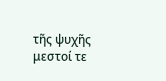τῆς ψυχῆς μεστοί τε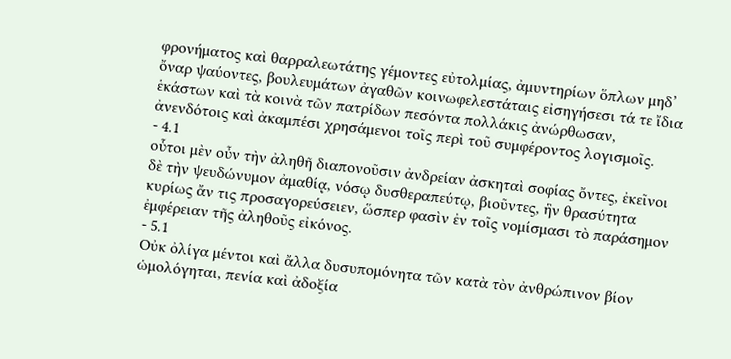φρονήματος καὶ θαρραλεωτάτης γέμοντες εὐτολμίας, ἀμυντηρίων ὅπλων μηδ’ ὄναρ ψαύοντες, βουλευμάτων ἀγαθῶν κοινωφελεστάταις εἰσηγήσεσι τά τε ἴδια ἑκάστων καὶ τὰ κοινὰ τῶν πατρίδων πεσόντα πολλάκις ἀνώρθωσαν, ἀνενδότοις καὶ ἀκαμπέσι χρησάμενοι τοῖς περὶ τοῦ συμφέροντος λογισμοῖς.
- 4.1
οὗτοι μὲν οὖν τὴν ἀληθῆ διαπονοῦσιν ἀνδρείαν ἀσκηταὶ σοφίας ὄντες, ἐκεῖνοι δὲ τὴν ψευδώνυμον ἀμαθίᾳ, νόσῳ δυσθεραπεύτῳ, βιοῦντες, ἣν θρασύτητα κυρίως ἄν τις προσαγορεύσειεν, ὥσπερ φασὶν ἐν τοῖς νομίσμασι τὸ παράσημον ἐμφέρειαν τῆς ἀληθοῦς εἰκόνος.
- 5.1
Οὐκ ὀλίγα μέντοι καὶ ἄλλα δυσυπομόνητα τῶν κατὰ τὸν ἀνθρώπινον βίον ὡμολόγηται, πενία καὶ ἀδοξία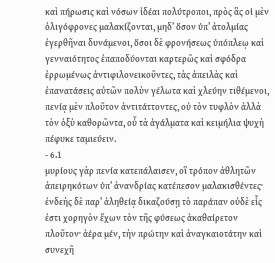καὶ πήρωσις καὶ νόσων ἰδέαι πολύτροποι, πρὸς ἃς οἱ μὲν ὀλιγόφρονες μαλακίζονται, μηδ’ ὅσον ὑπ’ ἀτολμίας ἐγερθῆναι δυνάμενοι, ὅσοι δὲ φρονήσεως ὑπόπλεῳ καὶ γενναιότητος ἐπαποδύονται καρτερῶς καὶ σφόδρα ἐρρωμένως ἀντιφιλονεικοῦντες, τὰς ἀπειλὰς καὶ ἐπανατάσεις αὐτῶν πολὺν γέλωτα καὶ χλεύην τιθέμενοι, πενίᾳ μὲν πλοῦτον ἀντιτάττοντες, οὐ τὸν τυφλὸν ἀλλὰ τὸν ὀξὺ καθορῶντα, οὗ τὰ ἀγάλματα καὶ κειμήλια ψυχὴ πέφυκε ταμιεύειν.
- 6.1
μυρίους γὰρ πενία κατεπάλαισεν, οἳ τρόπον ἀθλητῶν ἀπειρηκότων ὑπ’ ἀνανδρίας κατέπεσον μαλακισθέντες· ἐνδεὴς δὲ παρ’ ἀληθείᾳ δικαζούσῃ τὸ παράπαν οὐδὲ εἷς ἐστι χορηγὸν ἔχων τὸν τῆς φύσεως ἀκαθαίρετον πλοῦτον· ἀέρα μέν, τὴν πρώτην καὶ ἀναγκαιοτάτην καὶ συνεχῆ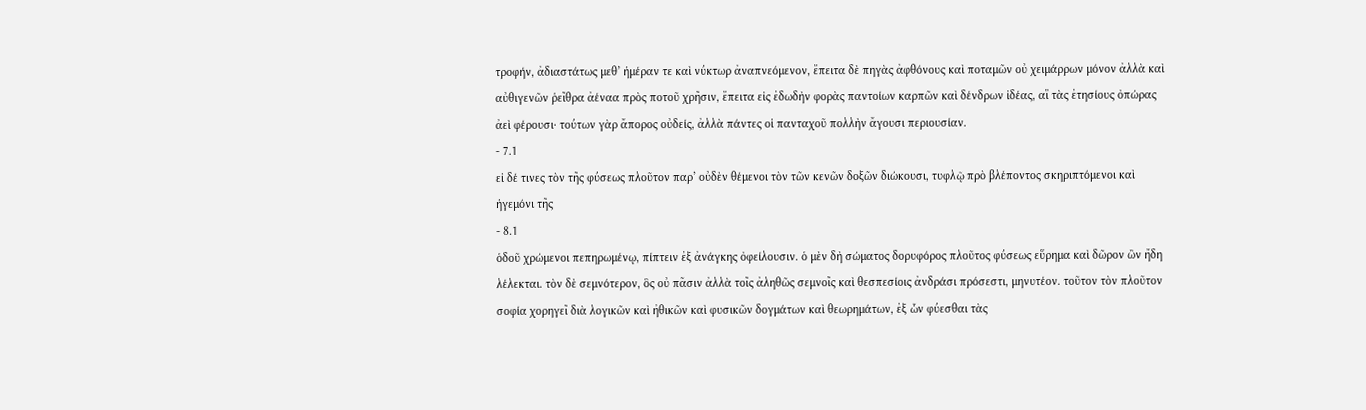τροφήν, ἀδιαστάτως μεθ’ ἡμέραν τε καὶ νύκτωρ ἀναπνεόμενον, ἔπειτα δὲ πηγὰς ἀφθόνους καὶ ποταμῶν οὐ χειμάρρων μόνον ἀλλὰ καὶ αὐθιγενῶν ῥεῖθρα ἀέναα πρὸς ποτοῦ χρῆσιν, ἔπειτα εἰς ἐδωδὴν φορὰς παντοίων καρπῶν καὶ δένδρων ἰδέας, αἳ τὰς ἐτησίους ὀπώρας ἀεὶ φέρουσι· τούτων γὰρ ἄπορος οὐδείς, ἀλλὰ πάντες οἱ πανταχοῦ πολλὴν ἄγουσι περιουσίαν.
- 7.1
εἰ δέ τινες τὸν τῆς φύσεως πλοῦτον παρ’ οὐδὲν θέμενοι τὸν τῶν κενῶν δοξῶν διώκουσι, τυφλῷ πρὸ βλέποντος σκηριπτόμενοι καὶ ἡγεμόνι τῆς
- 8.1
ὁδοῦ χρώμενοι πεπηρωμένῳ, πίπτειν ἐξ ἀνάγκης ὀφείλουσιν. ὁ μὲν δὴ σώματος δορυφόρος πλοῦτος φύσεως εὕρημα καὶ δῶρον ὢν ἤδη λέλεκται. τὸν δὲ σεμνότερον, ὃς οὐ πᾶσιν ἀλλὰ τοῖς ἀληθῶς σεμνοῖς καὶ θεσπεσίοις ἀνδράσι πρόσεστι, μηνυτέον. τοῦτον τὸν πλοῦτον σοφία χορηγεῖ διὰ λογικῶν καὶ ἠθικῶν καὶ φυσικῶν δογμάτων καὶ θεωρημάτων, ἐξ ὧν φύεσθαι τὰς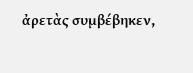ἀρετὰς συμβέβηκεν,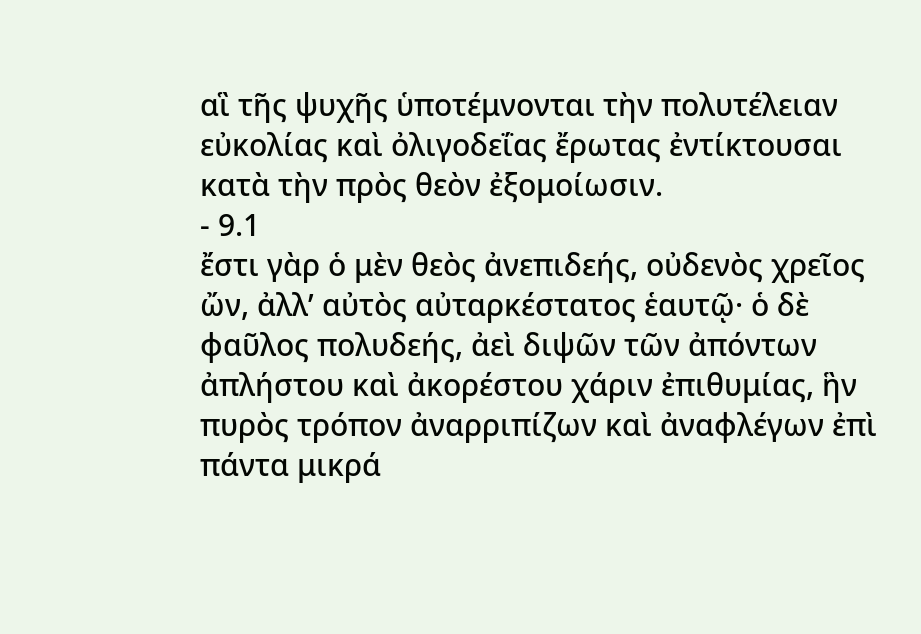αἳ τῆς ψυχῆς ὑποτέμνονται τὴν πολυτέλειαν εὐκολίας καὶ ὀλιγοδεΐας ἔρωτας ἐντίκτουσαι κατὰ τὴν πρὸς θεὸν ἐξομοίωσιν.
- 9.1
ἔστι γὰρ ὁ μὲν θεὸς ἀνεπιδεής, οὐδενὸς χρεῖος ὤν, ἀλλ’ αὐτὸς αὐταρκέστατος ἑαυτῷ· ὁ δὲ φαῦλος πολυδεής, ἀεὶ διψῶν τῶν ἀπόντων ἀπλήστου καὶ ἀκορέστου χάριν ἐπιθυμίας, ἣν πυρὸς τρόπον ἀναρριπίζων καὶ ἀναφλέγων ἐπὶ πάντα μικρά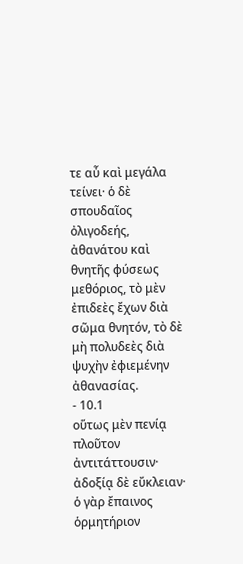τε αὖ καὶ μεγάλα τείνει· ὁ δὲ σπουδαῖος ὀλιγοδεής, ἀθανάτου καὶ θνητῆς φύσεως μεθόριος, τὸ μὲν ἐπιδεὲς ἔχων διὰ σῶμα θνητόν, τὸ δὲ μὴ πολυδεὲς διὰ ψυχὴν ἐφιεμένην ἀθανασίας.
- 10.1
οὕτως μὲν πενίᾳ πλοῦτον ἀντιτάττουσιν· ἀδοξίᾳ δὲ εὔκλειαν· ὁ γὰρ ἔπαινος ὁρμητήριον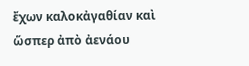ἔχων καλοκἀγαθίαν καὶ ὥσπερ ἀπὸ ἀενάου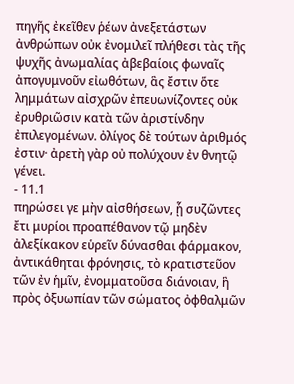πηγῆς ἐκεῖθεν ῥέων ἀνεξετάστων ἀνθρώπων οὐκ ἐνομιλεῖ πλήθεσι τὰς τῆς ψυχῆς ἀνωμαλίας ἀβεβαίοις φωναῖς ἀπογυμνοῦν εἰωθότων, ἃς ἔστιν ὅτε λημμάτων αἰσχρῶν ἐπευωνίζοντες οὐκ ἐρυθριῶσιν κατὰ τῶν ἀριστίνδην ἐπιλεγομένων. ὀλίγος δὲ τούτων ἀριθμός ἐστιν· ἀρετὴ γὰρ οὐ πολύχουν ἐν θνητῷ γένει.
- 11.1
πηρώσει γε μὴν αἰσθήσεων, ᾗ συζῶντες ἔτι μυρίοι προαπέθανον τῷ μηδὲν ἀλεξίκακον εὑρεῖν δύνασθαι φάρμακον, ἀντικάθηται φρόνησις, τὸ κρατιστεῦον τῶν ἐν ἡμῖν, ἐνομματοῦσα διάνοιαν, ἣ πρὸς ὀξυωπίαν τῶν σώματος ὀφθαλμῶν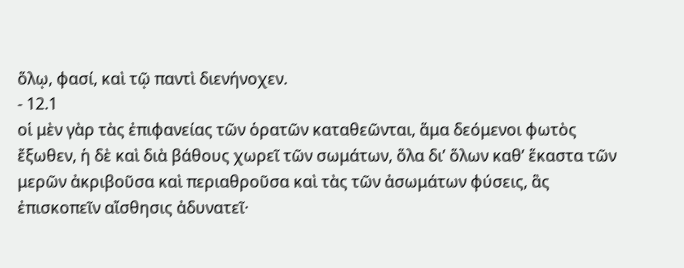ὅλῳ, φασί, καὶ τῷ παντὶ διενήνοχεν.
- 12.1
οἱ μὲν γὰρ τὰς ἐπιφανείας τῶν ὁρατῶν καταθεῶνται, ἅμα δεόμενοι φωτὸς ἔξωθεν, ἡ δὲ καὶ διὰ βάθους χωρεῖ τῶν σωμάτων, ὅλα δι’ ὅλων καθ’ ἕκαστα τῶν μερῶν ἀκριβοῦσα καὶ περιαθροῦσα καὶ τὰς τῶν ἀσωμάτων φύσεις, ἃς ἐπισκοπεῖν αἴσθησις ἀδυνατεῖ·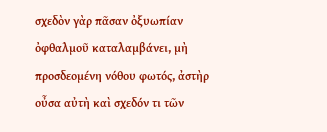σχεδὸν γὰρ πᾶσαν ὀξυωπίαν ὀφθαλμοῦ καταλαμβάνει, μὴ προσδεομένη νόθου φωτός, ἀστὴρ οὖσα αὐτὴ καὶ σχεδόν τι τῶν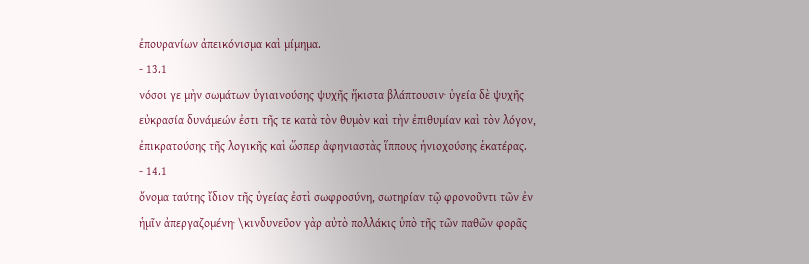ἐπουρανίων ἀπεικόνισμα καὶ μίμημα.
- 13.1
νόσοι γε μὴν σωμάτων ὑγιαινούσης ψυχῆς ἥκιστα βλάπτουσιν· ὑγεία δὲ ψυχῆς εὐκρασία δυνάμεών ἐστι τῆς τε κατὰ τὸν θυμὸν καὶ τὴν ἐπιθυμίαν καὶ τὸν λόγον, ἐπικρατούσης τῆς λογικῆς καὶ ὥσπερ ἀφηνιαστὰς ἵππους ἡνιοχούσης ἑκατέρας.
- 14.1
ὄνομα ταύτης ἴδιον τῆς ὑγείας ἐστὶ σωφροσύνη, σωτηρίαν τῷ φρονοῦντι τῶν ἐν ἡμῖν ἀπεργαζομένη· \κινδυνεῦον γὰρ αὐτὸ πολλάκις ὑπὸ τῆς τῶν παθῶν φορᾶς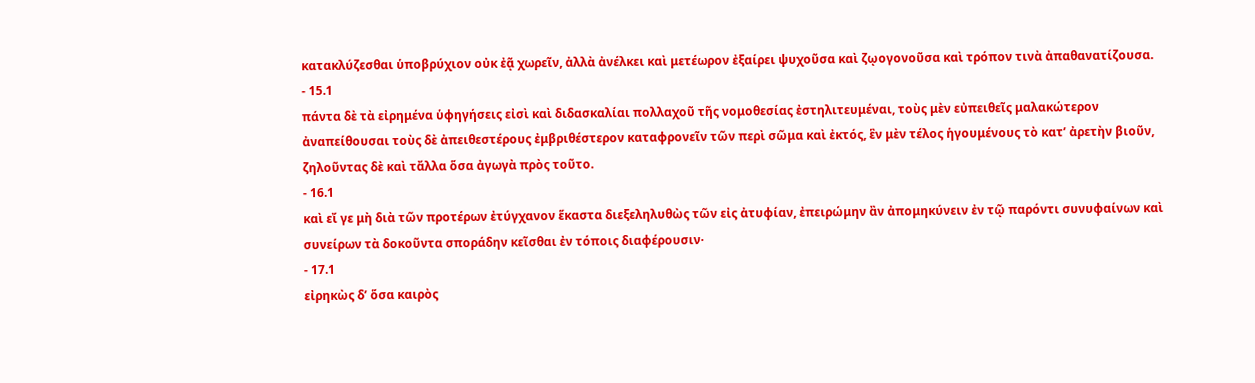κατακλύζεσθαι ὑποβρύχιον οὐκ ἐᾷ χωρεῖν, ἀλλὰ ἀνέλκει καὶ μετέωρον ἐξαίρει ψυχοῦσα καὶ ζῳογονοῦσα καὶ τρόπον τινὰ ἀπαθανατίζουσα.
- 15.1
πάντα δὲ τὰ εἰρημένα ὑφηγήσεις εἰσὶ καὶ διδασκαλίαι πολλαχοῦ τῆς νομοθεσίας ἐστηλιτευμέναι, τοὺς μὲν εὐπειθεῖς μαλακώτερον ἀναπείθουσαι τοὺς δὲ ἀπειθεστέρους ἐμβριθέστερον καταφρονεῖν τῶν περὶ σῶμα καὶ ἐκτός, ἓν μὲν τέλος ἡγουμένους τὸ κατ’ ἀρετὴν βιοῦν, ζηλοῦντας δὲ καὶ τἄλλα ὅσα ἀγωγὰ πρὸς τοῦτο.
- 16.1
καὶ εἴ γε μὴ διὰ τῶν προτέρων ἐτύγχανον ἕκαστα διεξεληλυθὼς τῶν εἰς ἀτυφίαν, ἐπειρώμην ἂν ἀπομηκύνειν ἐν τῷ παρόντι συνυφαίνων καὶ συνείρων τὰ δοκοῦντα σποράδην κεῖσθαι ἐν τόποις διαφέρουσιν·
- 17.1
εἰρηκὼς δ’ ὅσα καιρὸς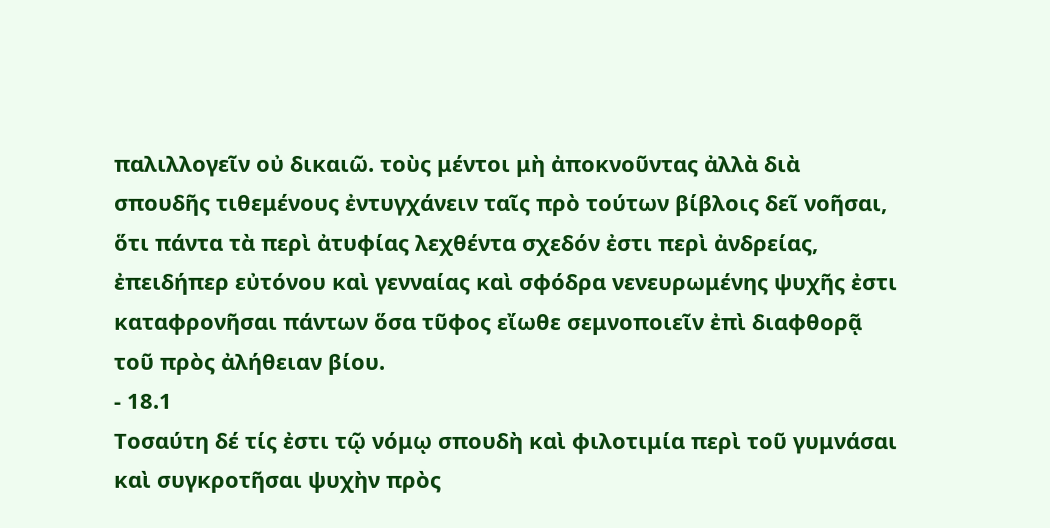παλιλλογεῖν οὐ δικαιῶ. τοὺς μέντοι μὴ ἀποκνοῦντας ἀλλὰ διὰ σπουδῆς τιθεμένους ἐντυγχάνειν ταῖς πρὸ τούτων βίβλοις δεῖ νοῆσαι, ὅτι πάντα τὰ περὶ ἀτυφίας λεχθέντα σχεδόν ἐστι περὶ ἀνδρείας, ἐπειδήπερ εὐτόνου καὶ γενναίας καὶ σφόδρα νενευρωμένης ψυχῆς ἐστι καταφρονῆσαι πάντων ὅσα τῦφος εἴωθε σεμνοποιεῖν ἐπὶ διαφθορᾷ τοῦ πρὸς ἀλήθειαν βίου.
- 18.1
Τοσαύτη δέ τίς ἐστι τῷ νόμῳ σπουδὴ καὶ φιλοτιμία περὶ τοῦ γυμνάσαι καὶ συγκροτῆσαι ψυχὴν πρὸς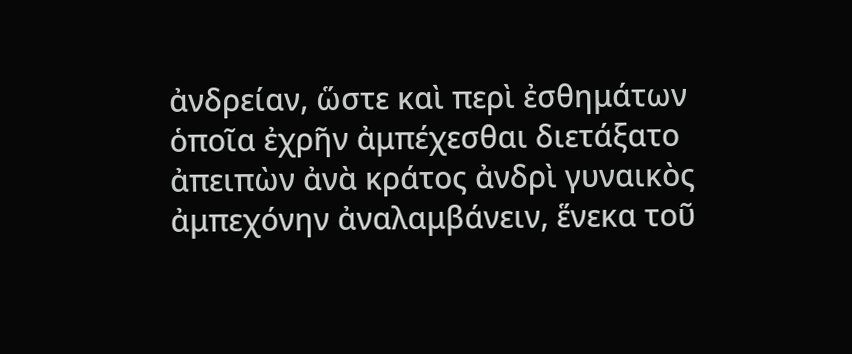ἀνδρείαν, ὥστε καὶ περὶ ἐσθημάτων ὁποῖα ἐχρῆν ἀμπέχεσθαι διετάξατο ἀπειπὼν ἀνὰ κράτος ἀνδρὶ γυναικὸς ἀμπεχόνην ἀναλαμβάνειν, ἕνεκα τοῦ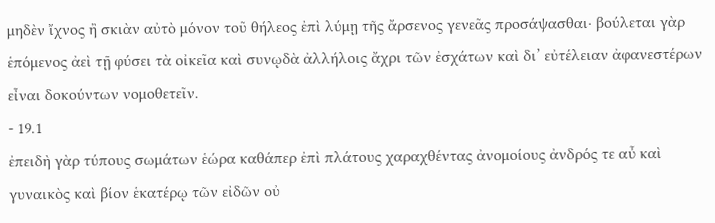μηδὲν ἴχνος ἢ σκιὰν αὐτὸ μόνον τοῦ θήλεος ἐπὶ λύμῃ τῆς ἄρσενος γενεᾶς προσάψασθαι· βούλεται γὰρ ἑπόμενος ἀεὶ τῇ φύσει τὰ οἰκεῖα καὶ συνῳδὰ ἀλλήλοις ἄχρι τῶν ἐσχάτων καὶ δι’ εὐτέλειαν ἀφανεστέρων εἶναι δοκούντων νομοθετεῖν.
- 19.1
ἐπειδὴ γὰρ τύπους σωμάτων ἑώρα καθάπερ ἐπὶ πλάτους χαραχθέντας ἀνομοίους ἀνδρός τε αὖ καὶ γυναικὸς καὶ βίον ἑκατέρῳ τῶν εἰδῶν οὐ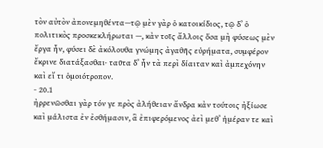τὸν αὐτὸν ἀπονεμηθέντα—τῷ μὲν γὰρ ὁ κατοικίδιος, τῷ δ’ ὁ πολιτικὸς προσκεκλήρωται —, κἀν τοῖς ἄλλοις ὅσα μὴ φύσεως μὲν ἔργα ἦν, φύσει δὲ ἀκόλουθα γνώμης ἀγαθῆς εὑρήματα, συμφέρον ἔκρινε διατάξασθαι· ταῦτα δ’ ἦν τὰ περὶ δίαιταν καὶ ἀμπεχόνην καὶ εἴ τι ὁμοιότροπον.
- 20.1
ἠρρενῶσθαι γὰρ τόν γε πρὸς ἀλήθειαν ἄνδρα κἀν τούτοις ἠξίωσε καὶ μάλιστα ἐν ἐσθήμασιν, ἃ ἐπιφερόμενος ἀεὶ μεθ’ ἡμέραν τε καὶ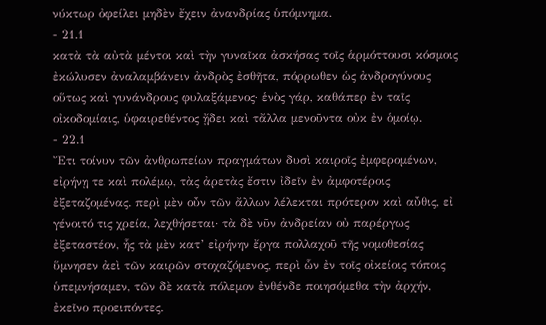νύκτωρ ὀφείλει μηδὲν ἔχειν ἀνανδρίας ὑπόμνημα.
- 21.1
κατὰ τὰ αὐτὰ μέντοι καὶ τὴν γυναῖκα ἀσκήσας τοῖς ἁρμόττουσι κόσμοις ἐκώλυσεν ἀναλαμβάνειν ἀνδρὸς ἐσθῆτα, πόρρωθεν ὡς ἀνδρογύνους οὕτως καὶ γυνάνδρους φυλαξάμενος· ἑνὸς γάρ, καθάπερ ἐν ταῖς οἰκοδομίαις, ὑφαιρεθέντος ᾔδει καὶ τἄλλα μενοῦντα οὐκ ἐν ὁμοίῳ.
- 22.1
Ἔτι τοίνυν τῶν ἀνθρωπείων πραγμάτων δυσὶ καιροῖς ἐμφερομένων, εἰρήνῃ τε καὶ πολέμῳ, τὰς ἀρετὰς ἔστιν ἰδεῖν ἐν ἀμφοτέροις ἐξεταζομένας. περὶ μὲν οὖν τῶν ἄλλων λέλεκται πρότερον καὶ αὖθις, εἰ γένοιτό τις χρεία, λεχθήσεται· τὰ δὲ νῦν ἀνδρείαν οὐ παρέργως ἐξεταστέον, ἧς τὰ μὲν κατ’ εἰρήνην ἔργα πολλαχοῦ τῆς νομοθεσίας ὕμνησεν ἀεὶ τῶν καιρῶν στοχαζόμενος, περὶ ὧν ἐν τοῖς οἰκείοις τόποις ὑπεμνήσαμεν, τῶν δὲ κατὰ πόλεμον ἐνθένδε ποιησόμεθα τὴν ἀρχήν, ἐκεῖνο προειπόντες.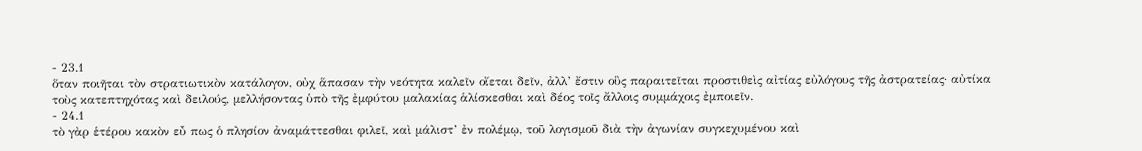- 23.1
ὅταν ποιῆται τὸν στρατιωτικὸν κατάλογον, οὐχ ἅπασαν τὴν νεότητα καλεῖν οἴεται δεῖν, ἀλλ’ ἔστιν οὓς παραιτεῖται προστιθεὶς αἰτίας εὐλόγους τῆς ἀστρατείας· αὐτίκα τοὺς κατεπτηχότας καὶ δειλούς, μελλήσοντας ὑπὸ τῆς ἐμφύτου μαλακίας ἁλίσκεσθαι καὶ δέος τοῖς ἄλλοις συμμάχοις ἐμποιεῖν.
- 24.1
τὸ γὰρ ἑτέρου κακὸν εὖ πως ὁ πλησίον ἀναμάττεσθαι φιλεῖ, καὶ μάλιστ’ ἐν πολέμῳ, τοῦ λογισμοῦ διὰ τὴν ἀγωνίαν συγκεχυμένου καὶ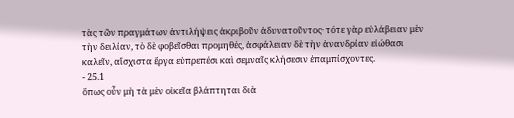τὰς τῶν πραγμάτων ἀντιλήψεις ἀκριβοῦν ἀδυνατοῦντος· τότε γὰρ εὐλάβειαν μὲν τὴν δειλίαν, τὸ δὲ φοβεῖσθαι προμηθές, ἀσφάλειαν δὲ τὴν ἀνανδρίαν εἰώθασι καλεῖν, αἴσχιστα ἔργα εὐπρεπέσι καὶ σεμναῖς κλήσεσιν ἐπαμπίσχοντες.
- 25.1
ὅπως οὖν μὴ τὰ μὲν οἰκεῖα βλάπτηται διὰ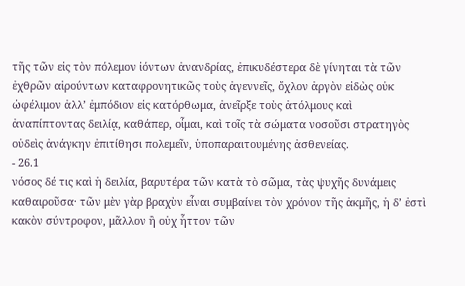τῆς τῶν εἰς τὸν πόλεμον ἰόντων ἀνανδρίας, ἐπικυδέστερα δὲ γίνηται τὰ τῶν ἐχθρῶν αἱρούντων καταφρονητικῶς τοὺς ἀγεννεῖς, ὄχλον ἀργὸν εἰδὼς οὐκ ὠφέλιμον ἀλλ’ ἐμπόδιον εἰς κατόρθωμα, ἀνεῖρξε τοὺς ἀτόλμους καὶ ἀναπίπτοντας δειλίᾳ, καθάπερ, οἶμαι, καὶ τοῖς τὰ σώματα νοσοῦσι στρατηγὸς οὐδεὶς ἀνάγκην ἐπιτίθησι πολεμεῖν, ὑποπαραιτουμένης ἀσθενείας.
- 26.1
νόσος δέ τις καὶ ἡ δειλία, βαρυτέρα τῶν κατὰ τὸ σῶμα, τὰς ψυχῆς δυνάμεις καθαιροῦσα· τῶν μὲν γὰρ βραχὺν εἶναι συμβαίνει τὸν χρόνον τῆς ἀκμῆς, ἡ δ’ ἐστὶ κακὸν σύντροφον, μᾶλλον ἢ οὐχ ἧττον τῶν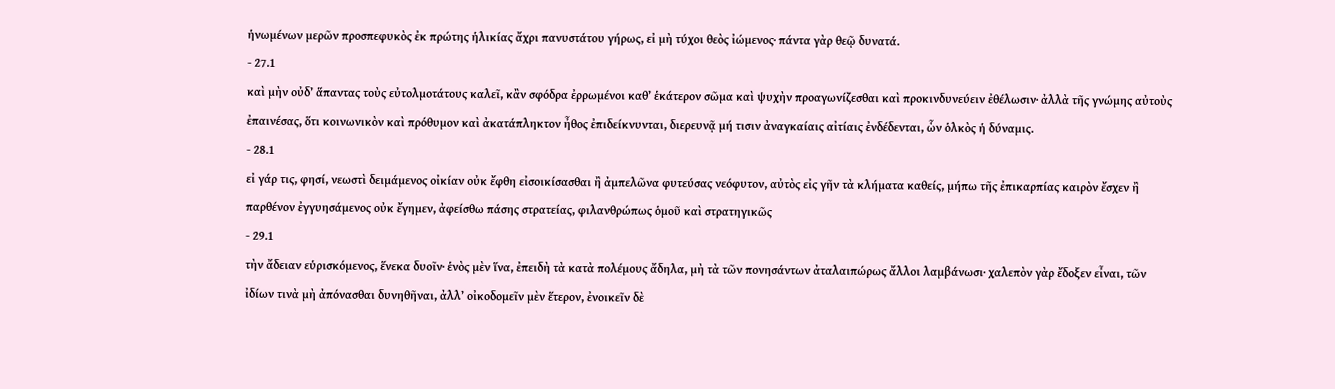ἡνωμένων μερῶν προσπεφυκὸς ἐκ πρώτης ἡλικίας ἄχρι πανυστάτου γήρως, εἰ μὴ τύχοι θεὸς ἰώμενος· πάντα γὰρ θεῷ δυνατά.
- 27.1
καὶ μὴν οὐδ’ ἅπαντας τοὺς εὐτολμοτάτους καλεῖ, κἂν σφόδρα ἐρρωμένοι καθ’ ἑκάτερον σῶμα καὶ ψυχὴν προαγωνίζεσθαι καὶ προκινδυνεύειν ἐθέλωσιν· ἀλλὰ τῆς γνώμης αὐτοὺς ἐπαινέσας, ὅτι κοινωνικὸν καὶ πρόθυμον καὶ ἀκατάπληκτον ἦθος ἐπιδείκνυνται, διερευνᾷ μή τισιν ἀναγκαίαις αἰτίαις ἐνδέδενται, ὧν ὁλκὸς ἡ δύναμις.
- 28.1
εἰ γάρ τις, φησί, νεωστὶ δειμάμενος οἰκίαν οὐκ ἔφθη εἰσοικίσασθαι ἢ ἀμπελῶνα φυτεύσας νεόφυτον, αὐτὸς εἰς γῆν τὰ κλήματα καθείς, μήπω τῆς ἐπικαρπίας καιρὸν ἔσχεν ἢ παρθένον ἐγγυησάμενος οὐκ ἔγημεν, ἀφείσθω πάσης στρατείας, φιλανθρώπως ὁμοῦ καὶ στρατηγικῶς
- 29.1
τὴν ἄδειαν εὑρισκόμενος, ἕνεκα δυοῖν· ἑνὸς μὲν ἵνα, ἐπειδὴ τὰ κατὰ πολέμους ἄδηλα, μὴ τὰ τῶν πονησάντων ἀταλαιπώρως ἄλλοι λαμβάνωσι· χαλεπὸν γὰρ ἔδοξεν εἶναι, τῶν ἰδίων τινὰ μὴ ἀπόνασθαι δυνηθῆναι, ἀλλ’ οἰκοδομεῖν μὲν ἕτερον, ἐνοικεῖν δὲ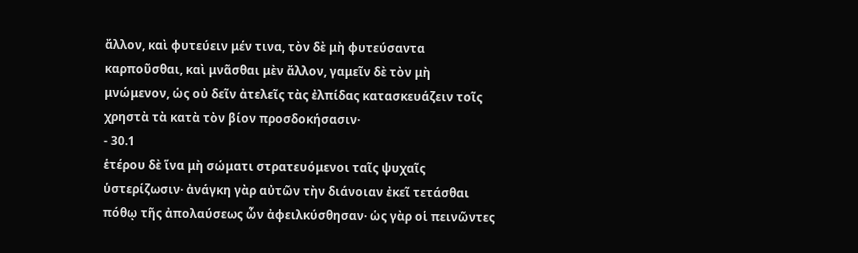ἄλλον, καὶ φυτεύειν μέν τινα, τὸν δὲ μὴ φυτεύσαντα καρποῦσθαι, καὶ μνᾶσθαι μὲν ἄλλον, γαμεῖν δὲ τὸν μὴ μνώμενον, ὡς οὐ δεῖν ἀτελεῖς τὰς ἐλπίδας κατασκευάζειν τοῖς χρηστὰ τὰ κατὰ τὸν βίον προσδοκήσασιν·
- 30.1
ἑτέρου δὲ ἵνα μὴ σώματι στρατευόμενοι ταῖς ψυχαῖς ὑστερίζωσιν· ἀνάγκη γὰρ αὐτῶν τὴν διάνοιαν ἐκεῖ τετάσθαι πόθῳ τῆς ἀπολαύσεως ὧν ἀφειλκύσθησαν· ὡς γὰρ οἱ πεινῶντες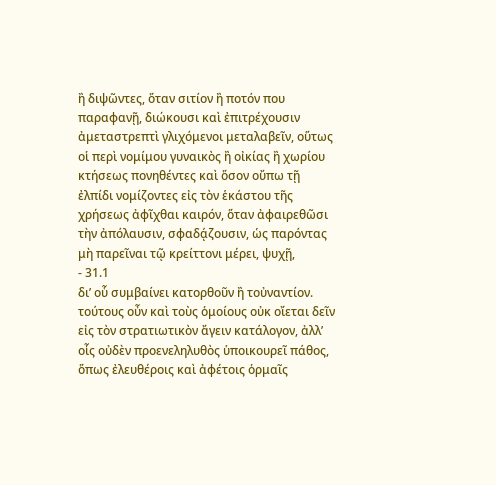ἢ διψῶντες, ὅταν σιτίον ἢ ποτόν που παραφανῇ, διώκουσι καὶ ἐπιτρέχουσιν ἀμεταστρεπτὶ γλιχόμενοι μεταλαβεῖν, οὕτως οἱ περὶ νομίμου γυναικὸς ἢ οἰκίας ἢ χωρίου κτήσεως πονηθέντες καὶ ὅσον οὔπω τῇ ἐλπίδι νομίζοντες εἰς τὸν ἑκάστου τῆς χρήσεως ἀφῖχθαι καιρόν, ὅταν ἀφαιρεθῶσι τὴν ἀπόλαυσιν, σφαδᾴζουσιν, ὡς παρόντας μὴ παρεῖναι τῷ κρείττονι μέρει, ψυχῇ,
- 31.1
δι’ οὗ συμβαίνει κατορθοῦν ἢ τοὐναντίον. τούτους οὖν καὶ τοὺς ὁμοίους οὐκ οἴεται δεῖν εἰς τὸν στρατιωτικὸν ἄγειν κατάλογον, ἀλλ’ οἷς οὐδὲν προενεληλυθὸς ὑποικουρεῖ πάθος, ὅπως ἐλευθέροις καὶ ἀφέτοις ὁρμαῖς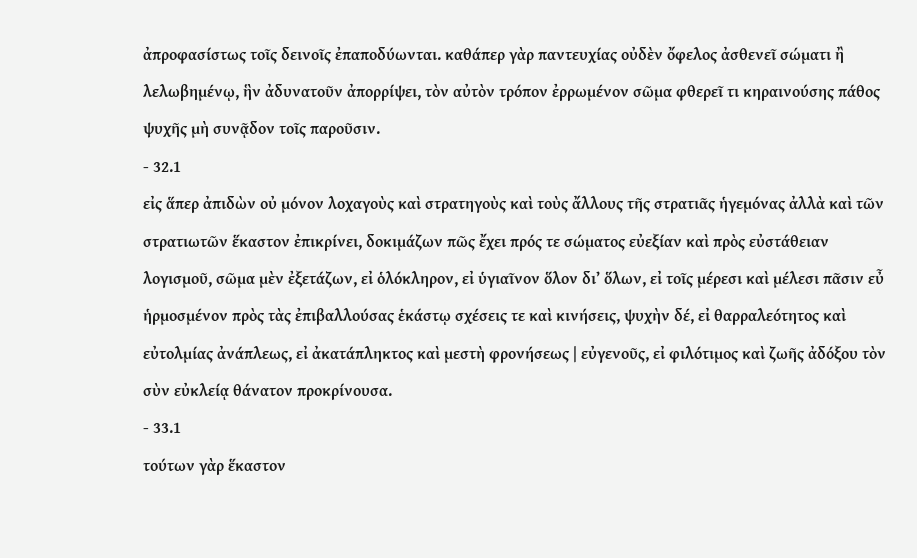ἀπροφασίστως τοῖς δεινοῖς ἐπαποδύωνται. καθάπερ γὰρ παντευχίας οὐδὲν ὄφελος ἀσθενεῖ σώματι ἢ λελωβημένῳ, ἣν ἀδυνατοῦν ἀπορρίψει, τὸν αὐτὸν τρόπον ἐρρωμένον σῶμα φθερεῖ τι κηραινούσης πάθος ψυχῆς μὴ συνᾷδον τοῖς παροῦσιν.
- 32.1
εἰς ἅπερ ἀπιδὼν οὐ μόνον λοχαγοὺς καὶ στρατηγοὺς καὶ τοὺς ἄλλους τῆς στρατιᾶς ἡγεμόνας ἀλλὰ καὶ τῶν στρατιωτῶν ἕκαστον ἐπικρίνει, δοκιμάζων πῶς ἔχει πρός τε σώματος εὐεξίαν καὶ πρὸς εὐστάθειαν λογισμοῦ, σῶμα μὲν ἐξετάζων, εἰ ὁλόκληρον, εἰ ὑγιαῖνον ὅλον δι’ ὅλων, εἰ τοῖς μέρεσι καὶ μέλεσι πᾶσιν εὖ ἡρμοσμένον πρὸς τὰς ἐπιβαλλούσας ἑκάστῳ σχέσεις τε καὶ κινήσεις, ψυχὴν δέ, εἰ θαρραλεότητος καὶ εὐτολμίας ἀνάπλεως, εἰ ἀκατάπληκτος καὶ μεστὴ φρονήσεως | εὐγενοῦς, εἰ φιλότιμος καὶ ζωῆς ἀδόξου τὸν σὺν εὐκλείᾳ θάνατον προκρίνουσα.
- 33.1
τούτων γὰρ ἕκαστον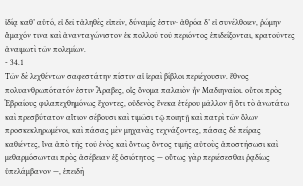ἰδίᾳ καθ’ αὑτό, εἰ δεῖ τἀληθὲς εἰπεῖν, δύναμίς ἐστιν· ἀθρόα δ’ εἰ συνέλθοιεν, ῥώμην ἄμαχόν τινα καὶ ἀνανταγώνιστον ἐκ πολλοῦ τοῦ περιόντος ἐπιδείξονται, κρατοῦντες ἀναιμωτὶ τῶν πολεμίων.
- 34.1
Τῶν δὲ λεχθέντων σαφεστάτην πίστιν αἱ ἱεραὶ βίβλοι περιέχουσιν. ἔθνος πολυανθρωπότατόν ἐστιν Ἄραβες, οἷς ὄνομα παλαιὸν ἦν Μαδιηναῖοι. οὗτοι πρὸς Ἑβραίους φιλαπεχθημόνως ἔχοντες, οὐδενὸς ἕνεκα ἑτέρου μᾶλλον ἢ ὅτι τὸ ἀνωτάτω καὶ πρεσβύτατον αἴτιον σέβουσι καὶ τιμῶσι τῷ ποιητῇ καὶ πατρὶ τῶν ὅλων προσκεκληρωμένοι, καὶ πάσας μὲν μηχανὰς τεχνάζοντες, πάσας δὲ πείρας καθιέντες, ἵνα ἀπὸ τῆς τοῦ ἑνὸς καὶ ὄντως ὄντος τιμῆς αὐτοὺς ἀποστήσωσι καὶ μεθαρμόσωνται πρὸς ἀσέβειαν ἐξ ὁσιότητος — οὕτως γὰρ περιέσεσθαι ῥᾳδίως ὑπελάμβανον —, ἐπειδὴ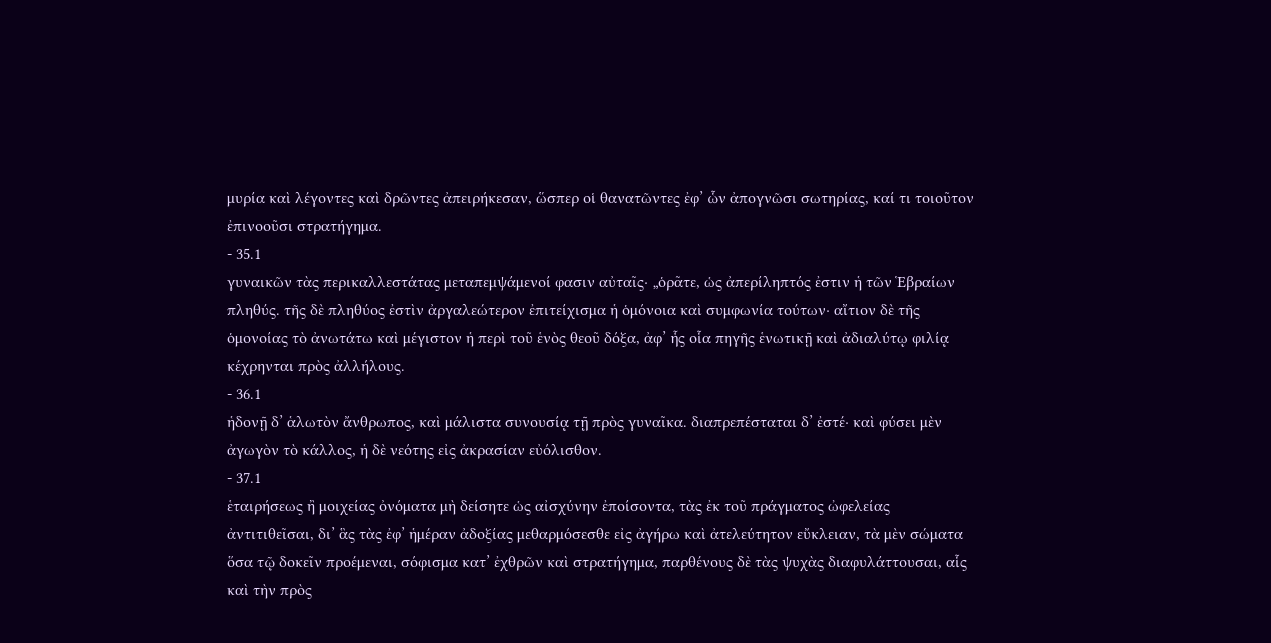μυρία καὶ λέγοντες καὶ δρῶντες ἀπειρήκεσαν, ὥσπερ οἱ θανατῶντες ἐφ’ ὧν ἀπογνῶσι σωτηρίας, καί τι τοιοῦτον ἐπινοοῦσι στρατήγημα.
- 35.1
γυναικῶν τὰς περικαλλεστάτας μεταπεμψάμενοί φασιν αὐταῖς· „ὁρᾶτε, ὡς ἀπερίληπτός ἐστιν ἡ τῶν Ἑβραίων πληθύς. τῆς δὲ πληθύος ἐστὶν ἀργαλεώτερον ἐπιτείχισμα ἡ ὁμόνοια καὶ συμφωνία τούτων· αἴτιον δὲ τῆς ὁμονοίας τὸ ἀνωτάτω καὶ μέγιστον ἡ περὶ τοῦ ἑνὸς θεοῦ δόξα, ἀφ’ ἧς οἷα πηγῆς ἑνωτικῇ καὶ ἀδιαλύτῳ φιλίᾳ κέχρηνται πρὸς ἀλλήλους.
- 36.1
ἡδονῇ δ’ ἁλωτὸν ἄνθρωπος, καὶ μάλιστα συνουσίᾳ τῇ πρὸς γυναῖκα. διαπρεπέσταται δ’ ἐστέ· καὶ φύσει μὲν ἀγωγὸν τὸ κάλλος, ἡ δὲ νεότης εἰς ἀκρασίαν εὐόλισθον.
- 37.1
ἑταιρήσεως ἢ μοιχείας ὀνόματα μὴ δείσητε ὡς αἰσχύνην ἐποίσοντα, τὰς ἐκ τοῦ πράγματος ὠφελείας ἀντιτιθεῖσαι, δι’ ἃς τὰς ἐφ’ ἡμέραν ἀδοξίας μεθαρμόσεσθε εἰς ἀγήρω καὶ ἀτελεύτητον εὔκλειαν, τὰ μὲν σώματα ὅσα τῷ δοκεῖν προέμεναι, σόφισμα κατ’ ἐχθρῶν καὶ στρατήγημα, παρθένους δὲ τὰς ψυχὰς διαφυλάττουσαι, αἷς καὶ τὴν πρὸς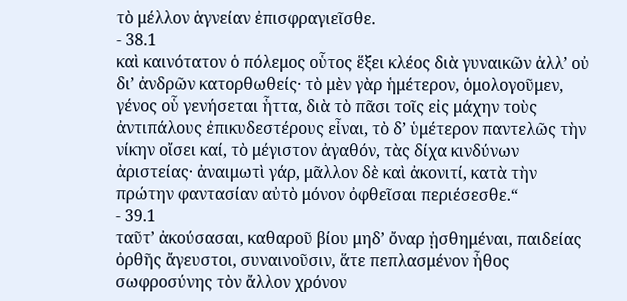τὸ μέλλον ἁγνείαν ἐπισφραγιεῖσθε.
- 38.1
καὶ καινότατον ὁ πόλεμος οὗτος ἕξει κλέος διὰ γυναικῶν ἀλλ’ οὐ δι’ ἀνδρῶν κατορθωθείς· τὸ μὲν γὰρ ἡμέτερον, ὁμολογοῦμεν, γένος οὗ γενήσεται ἧττα, διὰ τὸ πᾶσι τοῖς εἰς μάχην τοὺς ἀντιπάλους ἐπικυδεστέρους εἶναι, τὸ δ’ ὑμέτερον παντελῶς τὴν νίκην οἴσει καί, τὸ μέγιστον ἀγαθόν, τὰς δίχα κινδύνων ἀριστείας· ἀναιμωτὶ γάρ, μᾶλλον δὲ καὶ ἀκονιτί, κατὰ τὴν πρώτην φαντασίαν αὐτὸ μόνον ὀφθεῖσαι περιέσεσθε.“
- 39.1
ταῦτ’ ἀκούσασαι, καθαροῦ βίου μηδ’ ὄναρ ᾐσθημέναι, παιδείας ὀρθῆς ἄγευστοι, συναινοῦσιν, ἅτε πεπλασμένον ἦθος σωφροσύνης τὸν ἄλλον χρόνον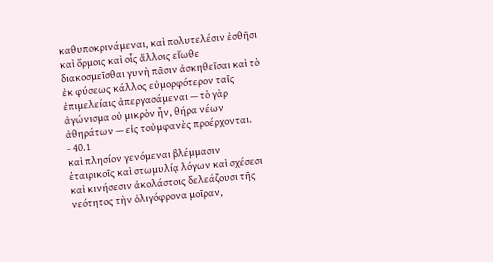καθυποκρινάμεναι, καὶ πολυτελέσιν ἐσθῆσι καὶ ὅρμοις καὶ οἷς ἄλλοις εἴωθε διακοσμεῖσθαι γυνὴ πᾶσιν ἀσκηθεῖσαι καὶ τὸ ἐκ φύσεως κάλλος εὐμορφότερον ταῖς ἐπιμελείαις ἀπεργασάμεναι — τὸ γὰρ ἀγώνισμα οὐ μικρὸν ἦν, θήρα νέων ἀθηράτων — εἰς τοὐμφανὲς προέρχονται.
- 40.1
καὶ πλησίον γενόμεναι βλέμμασιν ἑταιρικοῖς καὶ στωμυλίᾳ λόγων καὶ σχέσεσι καὶ κινήσεσιν ἀκολάστοις δελεάζουσι τῆς νεότητος τὴν ὀλιγόφρονα μοῖραν,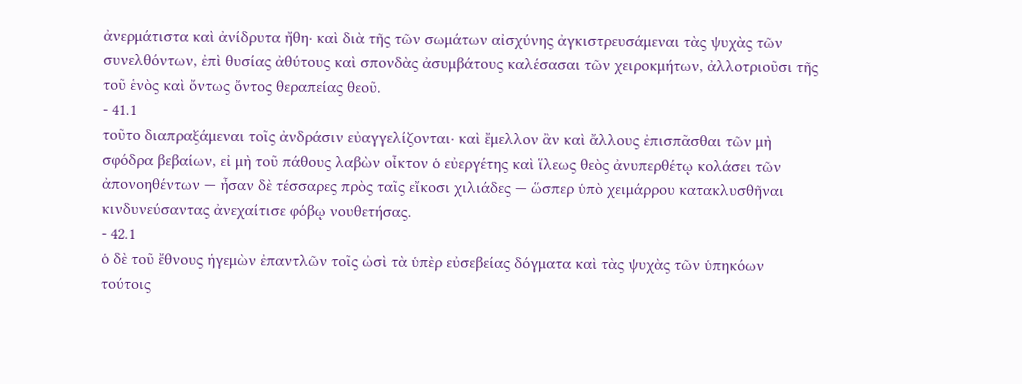ἀνερμάτιστα καὶ ἀνίδρυτα ἤθη· καὶ διὰ τῆς τῶν σωμάτων αἰσχύνης ἀγκιστρευσάμεναι τὰς ψυχὰς τῶν συνελθόντων, ἐπὶ θυσίας ἀθύτους καὶ σπονδὰς ἀσυμβάτους καλέσασαι τῶν χειροκμήτων, ἀλλοτριοῦσι τῆς τοῦ ἑνὸς καὶ ὄντως ὄντος θεραπείας θεοῦ.
- 41.1
τοῦτο διαπραξάμεναι τοῖς ἀνδράσιν εὐαγγελίζονται· καὶ ἔμελλον ἂν καὶ ἄλλους ἐπισπᾶσθαι τῶν μὴ σφόδρα βεβαίων, εἰ μὴ τοῦ πάθους λαβὼν οἶκτον ὁ εὐεργέτης καὶ ἵλεως θεὸς ἀνυπερθέτῳ κολάσει τῶν ἀπονοηθέντων — ἦσαν δὲ τέσσαρες πρὸς ταῖς εἴκοσι χιλιάδες — ὥσπερ ὑπὸ χειμάρρου κατακλυσθῆναι κινδυνεύσαντας ἀνεχαίτισε φόβῳ νουθετήσας.
- 42.1
ὁ δὲ τοῦ ἔθνους ἡγεμὼν ἐπαντλῶν τοῖς ὠσὶ τὰ ὑπὲρ εὐσεβείας δόγματα καὶ τὰς ψυχὰς τῶν ὑπηκόων τούτοις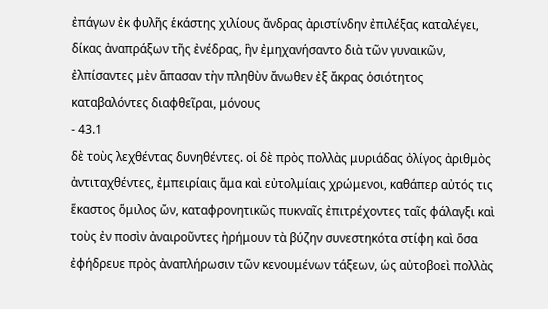ἐπάγων ἐκ φυλῆς ἑκάστης χιλίους ἄνδρας ἀριστίνδην ἐπιλέξας καταλέγει, δίκας ἀναπράξων τῆς ἐνέδρας, ἣν ἐμηχανήσαντο διὰ τῶν γυναικῶν, ἐλπίσαντες μὲν ἅπασαν τὴν πληθὺν ἄνωθεν ἐξ ἄκρας ὁσιότητος καταβαλόντες διαφθεῖραι, μόνους
- 43.1
δὲ τοὺς λεχθέντας δυνηθέντες. οἱ δὲ πρὸς πολλὰς μυριάδας ὀλίγος ἀριθμὸς ἀντιταχθέντες, ἐμπειρίαις ἅμα καὶ εὐτολμίαις χρώμενοι, καθάπερ αὐτός τις ἕκαστος ὅμιλος ὤν, καταφρονητικῶς πυκναῖς ἐπιτρέχοντες ταῖς φάλαγξι καὶ τοὺς ἐν ποσὶν ἀναιροῦντες ἠρήμουν τὰ βύζην συνεστηκότα στίφη καὶ ὅσα ἐφήδρευε πρὸς ἀναπλήρωσιν τῶν κενουμένων τάξεων, ὡς αὐτοβοεὶ πολλὰς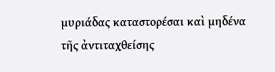μυριάδας καταστορέσαι καὶ μηδένα τῆς ἀντιταχθείσης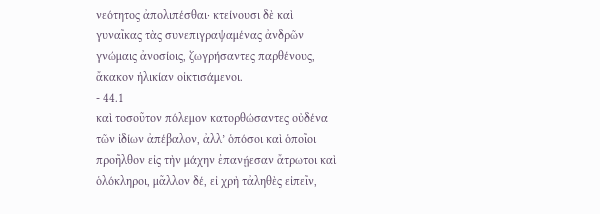νεότητος ἀπολιπέσθαι· κτείνουσι δὲ καὶ γυναῖκας τὰς συνεπιγραψαμένας ἀνδρῶν γνώμαις ἀνοσίοις, ζωγρήσαντες παρθένους, ἄκακον ἡλικίαν οἰκτισάμενοι.
- 44.1
καὶ τοσοῦτον πόλεμον κατορθώσαντες οὐδένα τῶν ἰδίων ἀπέβαλον, ἀλλ’ ὁπόσοι καὶ ὁποῖοι προῆλθον εἰς τὴν μάχην ἐπανῄεσαν ἄτρωτοι καὶ ὁλόκληροι, μᾶλλον δέ, εἰ χρὴ τἀληθὲς εἰπεῖν,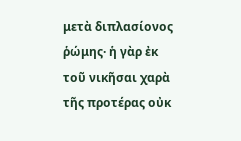μετὰ διπλασίονος ῥώμης· ἡ γὰρ ἐκ τοῦ νικῆσαι χαρὰ τῆς προτέρας οὐκ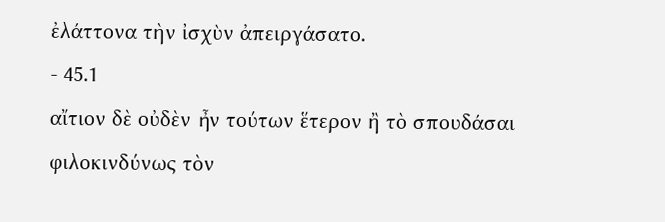ἐλάττονα τὴν ἰσχὺν ἀπειργάσατο.
- 45.1
αἴτιον δὲ οὐδὲν ἦν τούτων ἕτερον ἢ τὸ σπουδάσαι φιλοκινδύνως τὸν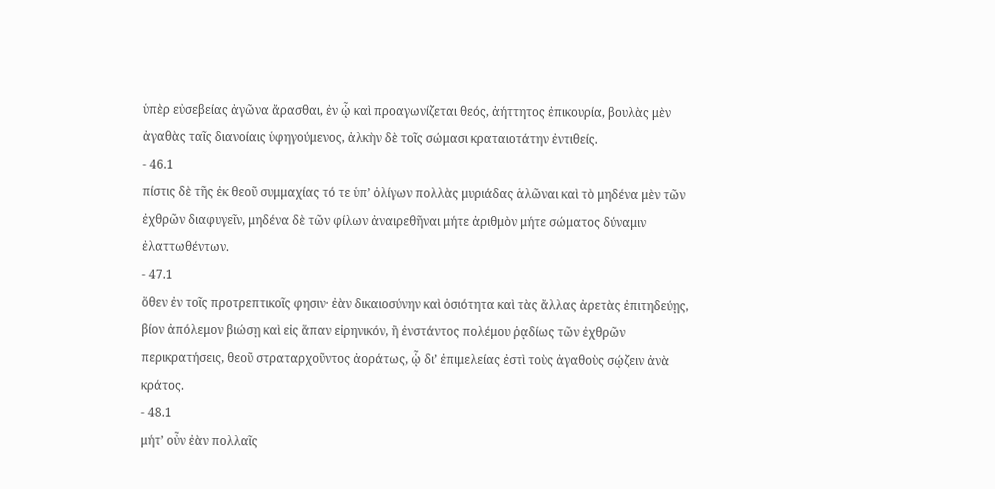ὑπὲρ εὐσεβείας ἀγῶνα ἄρασθαι, ἐν ᾧ καὶ προαγωνίζεται θεός, ἀήττητος ἐπικουρία, βουλὰς μὲν ἀγαθὰς ταῖς διανοίαις ὑφηγούμενος, ἀλκὴν δὲ τοῖς σώμασι κραταιοτάτην ἐντιθείς.
- 46.1
πίστις δὲ τῆς ἐκ θεοῦ συμμαχίας τό τε ὑπ’ ὀλίγων πολλὰς μυριάδας ἁλῶναι καὶ τὸ μηδένα μὲν τῶν ἐχθρῶν διαφυγεῖν, μηδένα δὲ τῶν φίλων ἀναιρεθῆναι μήτε ἀριθμὸν μήτε σώματος δύναμιν ἐλαττωθέντων.
- 47.1
ὅθεν ἐν τοῖς προτρεπτικοῖς φησιν· ἐὰν δικαιοσύνην καὶ ὁσιότητα καὶ τὰς ἄλλας ἀρετὰς ἐπιτηδεύῃς, βίον ἀπόλεμον βιώσῃ καὶ εἰς ἅπαν εἰρηνικόν, ἢ ἐνστάντος πολέμου ῥᾳδίως τῶν ἐχθρῶν περικρατήσεις, θεοῦ στραταρχοῦντος ἀοράτως, ᾧ δι’ ἐπιμελείας ἐστὶ τοὺς ἀγαθοὺς σῴζειν ἀνὰ κράτος.
- 48.1
μήτ’ οὖν ἐὰν πολλαῖς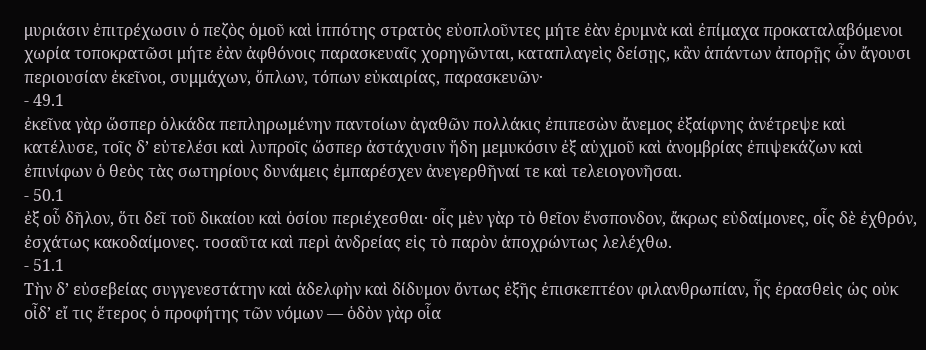μυριάσιν ἐπιτρέχωσιν ὁ πεζὸς ὁμοῦ καὶ ἱππότης στρατὸς εὐοπλοῦντες μήτε ἐὰν ἐρυμνὰ καὶ ἐπίμαχα προκαταλαβόμενοι χωρία τοποκρατῶσι μήτε ἐὰν ἀφθόνοις παρασκευαῖς χορηγῶνται, καταπλαγεὶς δείσῃς, κἂν ἁπάντων ἀπορῇς ὧν ἄγουσι περιουσίαν ἐκεῖνοι, συμμάχων, ὅπλων, τόπων εὐκαιρίας, παρασκευῶν·
- 49.1
ἐκεῖνα γὰρ ὥσπερ ὁλκάδα πεπληρωμένην παντοίων ἀγαθῶν πολλάκις ἐπιπεσὼν ἄνεμος ἐξαίφνης ἀνέτρεψε καὶ κατέλυσε, τοῖς δ’ εὐτελέσι καὶ λυπροῖς ὥσπερ ἀστάχυσιν ἤδη μεμυκόσιν ἐξ αὐχμοῦ καὶ ἀνομβρίας ἐπιψεκάζων καὶ ἐπινίφων ὁ θεὸς τὰς σωτηρίους δυνάμεις ἐμπαρέσχεν ἀνεγερθῆναί τε καὶ τελειογονῆσαι.
- 50.1
ἐξ οὗ δῆλον, ὅτι δεῖ τοῦ δικαίου καὶ ὁσίου περιέχεσθαι· οἷς μὲν γὰρ τὸ θεῖον ἔνσπονδον, ἄκρως εὐδαίμονες, οἷς δὲ ἐχθρόν, ἐσχάτως κακοδαίμονες. τοσαῦτα καὶ περὶ ἀνδρείας εἰς τὸ παρὸν ἀποχρώντως λελέχθω.
- 51.1
Τὴν δ’ εὐσεβείας συγγενεστάτην καὶ ἀδελφὴν καὶ δίδυμον ὄντως ἑξῆς ἐπισκεπτέον φιλανθρωπίαν, ἧς ἐρασθεὶς ὡς οὐκ οἶδ’ εἴ τις ἕτερος ὁ προφήτης τῶν νόμων — ὁδὸν γὰρ οἷα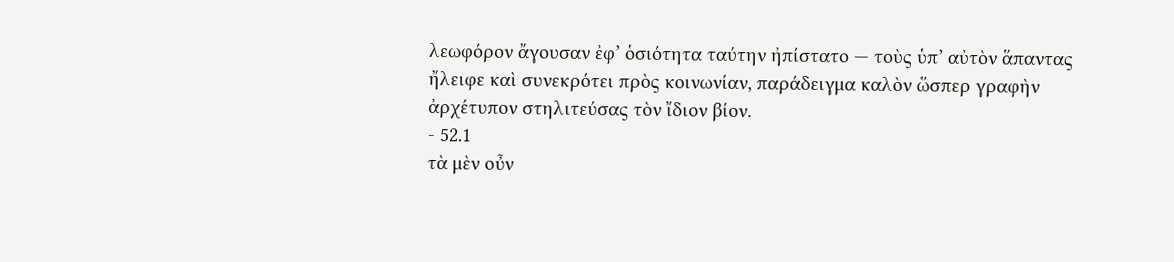λεωφόρον ἄγουσαν ἐφ’ ὁσιότητα ταύτην ἠπίστατο — τοὺς ὑπ’ αὐτὸν ἅπαντας ἤλειφε καὶ συνεκρότει πρὸς κοινωνίαν, παράδειγμα καλὸν ὥσπερ γραφὴν ἀρχέτυπον στηλιτεύσας τὸν ἴδιον βίον.
- 52.1
τὰ μὲν οὖν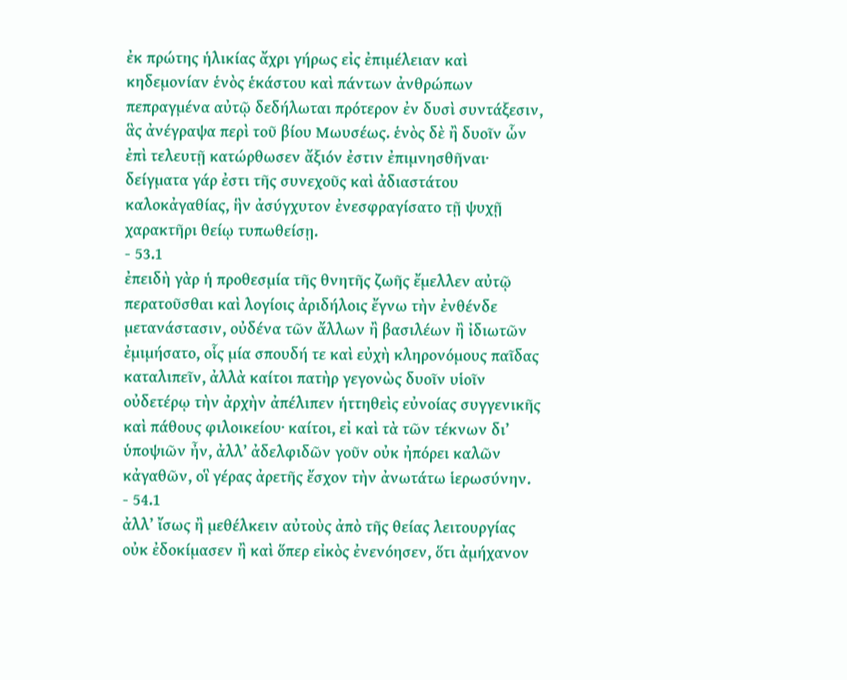ἐκ πρώτης ἡλικίας ἄχρι γήρως εἰς ἐπιμέλειαν καὶ κηδεμονίαν ἑνὸς ἑκάστου καὶ πάντων ἀνθρώπων πεπραγμένα αὐτῷ δεδήλωται πρότερον ἐν δυσὶ συντάξεσιν, ἃς ἀνέγραψα περὶ τοῦ βίου Μωυσέως. ἑνὸς δὲ ἢ δυοῖν ὧν ἐπὶ τελευτῇ κατώρθωσεν ἄξιόν ἐστιν ἐπιμνησθῆναι· δείγματα γάρ ἐστι τῆς συνεχοῦς καὶ ἀδιαστάτου καλοκἀγαθίας, ἣν ἀσύγχυτον ἐνεσφραγίσατο τῇ ψυχῇ χαρακτῆρι θείῳ τυπωθείσῃ.
- 53.1
ἐπειδὴ γὰρ ἡ προθεσμία τῆς θνητῆς ζωῆς ἔμελλεν αὐτῷ περατοῦσθαι καὶ λογίοις ἀριδήλοις ἔγνω τὴν ἐνθένδε μετανάστασιν, οὐδένα τῶν ἄλλων ἢ βασιλέων ἢ ἰδιωτῶν ἐμιμήσατο, οἷς μία σπουδή τε καὶ εὐχὴ κληρονόμους παῖδας καταλιπεῖν, ἀλλὰ καίτοι πατὴρ γεγονὼς δυοῖν υἱοῖν οὐδετέρῳ τὴν ἀρχὴν ἀπέλιπεν ἡττηθεὶς εὐνοίας συγγενικῆς καὶ πάθους φιλοικείου· καίτοι, εἰ καὶ τὰ τῶν τέκνων δι’ ὑποψιῶν ἦν, ἀλλ’ ἀδελφιδῶν γοῦν οὐκ ἠπόρει καλῶν κἀγαθῶν, οἳ γέρας ἀρετῆς ἔσχον τὴν ἀνωτάτω ἱερωσύνην.
- 54.1
ἀλλ’ ἴσως ἢ μεθέλκειν αὐτοὺς ἀπὸ τῆς θείας λειτουργίας οὐκ ἐδοκίμασεν ἢ καὶ ὅπερ εἰκὸς ἐνενόησεν, ὅτι ἀμήχανον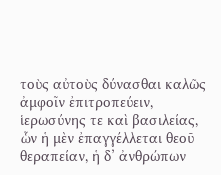τοὺς αὐτοὺς δύνασθαι καλῶς ἀμφοῖν ἐπιτροπεύειν, ἱερωσύνης τε καὶ βασιλείας, ὧν ἡ μὲν ἐπαγγέλλεται θεοῦ θεραπείαν, ἡ δ’ ἀνθρώπων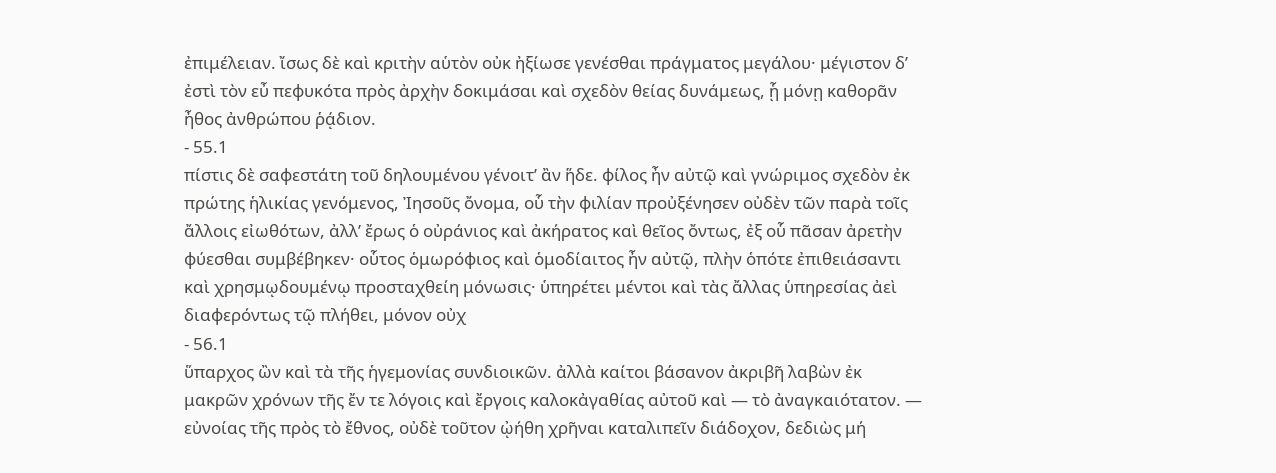ἐπιμέλειαν. ἴσως δὲ καὶ κριτὴν αὑτὸν οὐκ ἠξίωσε γενέσθαι πράγματος μεγάλου· μέγιστον δ’ ἐστὶ τὸν εὖ πεφυκότα πρὸς ἀρχὴν δοκιμάσαι καὶ σχεδὸν θείας δυνάμεως, ᾗ μόνῃ καθορᾶν ἦθος ἀνθρώπου ῥᾴδιον.
- 55.1
πίστις δὲ σαφεστάτη τοῦ δηλουμένου γένοιτ’ ἂν ἥδε. φίλος ἦν αὐτῷ καὶ γνώριμος σχεδὸν ἐκ πρώτης ἡλικίας γενόμενος, Ἰησοῦς ὄνομα, οὗ τὴν φιλίαν προὐξένησεν οὐδὲν τῶν παρὰ τοῖς ἄλλοις εἰωθότων, ἀλλ’ ἔρως ὁ οὐράνιος καὶ ἀκήρατος καὶ θεῖος ὄντως, ἐξ οὗ πᾶσαν ἀρετὴν φύεσθαι συμβέβηκεν· οὗτος ὁμωρόφιος καὶ ὁμοδίαιτος ἦν αὐτῷ, πλὴν ὁπότε ἐπιθειάσαντι καὶ χρησμῳδουμένῳ προσταχθείη μόνωσις· ὑπηρέτει μέντοι καὶ τὰς ἄλλας ὑπηρεσίας ἀεὶ διαφερόντως τῷ πλήθει, μόνον οὐχ
- 56.1
ὕπαρχος ὢν καὶ τὰ τῆς ἡγεμονίας συνδιοικῶν. ἀλλὰ καίτοι βάσανον ἀκριβῆ λαβὼν ἐκ μακρῶν χρόνων τῆς ἔν τε λόγοις καὶ ἔργοις καλοκἀγαθίας αὐτοῦ καὶ — τὸ ἀναγκαιότατον. — εὐνοίας τῆς πρὸς τὸ ἔθνος, οὐδὲ τοῦτον ᾠήθη χρῆναι καταλιπεῖν διάδοχον, δεδιὼς μή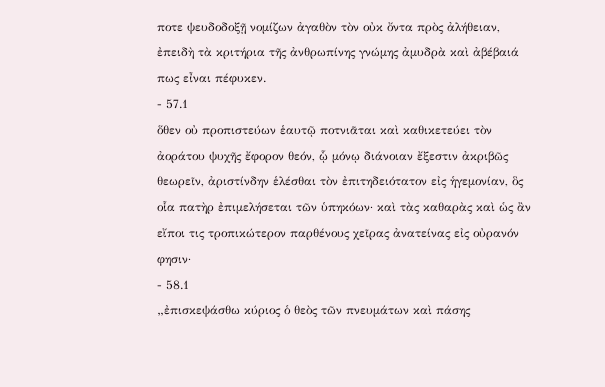ποτε ψευδοδοξῇ νομίζων ἀγαθὸν τὸν οὐκ ὄντα πρὸς ἀλήθειαν, ἐπειδὴ τὰ κριτήρια τῆς ἀνθρωπίνης γνώμης ἀμυδρὰ καὶ ἀβέβαιά πως εἶναι πέφυκεν.
- 57.1
ὅθεν οὐ προπιστεύων ἑαυτῷ ποτνιᾶται καὶ καθικετεύει τὸν ἀοράτου ψυχῆς ἔφορον θεόν, ᾧ μόνῳ διάνοιαν ἔξεστιν ἀκριβῶς θεωρεῖν, ἀριστίνδην ἑλέσθαι τὸν ἐπιτηδειότατον εἰς ἡγεμονίαν, ὃς οἷα πατὴρ ἐπιμελήσεται τῶν ὑπηκόων· καὶ τὰς καθαρὰς καὶ ὡς ἂν εἴποι τις τροπικώτερον παρθένους χεῖρας ἀνατείνας εἰς οὐρανόν φησιν·
- 58.1
„ἐπισκεψάσθω κύριος ὁ θεὸς τῶν πνευμάτων καὶ πάσης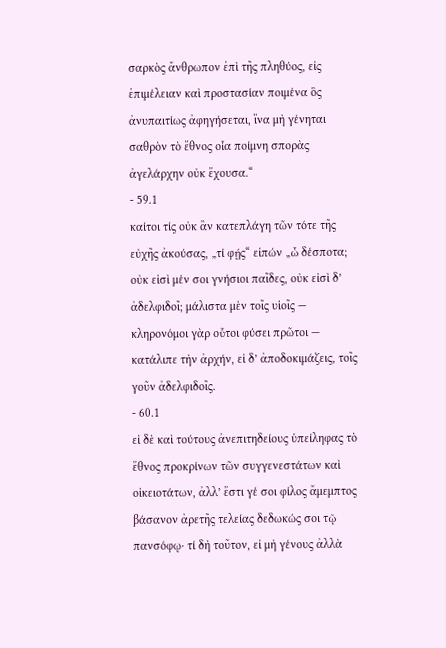σαρκὸς ἄνθρωπον ἐπὶ τῆς πληθύος, εἰς ἐπιμέλειαν καὶ προστασίαν ποιμένα ὃς ἀνυπαιτίως ἀφηγήσεται, ἵνα μὴ γένηται σαθρὸν τὸ ἔθνος οἷα ποίμνη σπορὰς ἀγελάρχην οὐκ ἔχουσα.“
- 59.1
καίτοι τίς οὐκ ἂν κατεπλάγη τῶν τότε τῆς εὐχῆς ἀκούσας, „τί φῄς“ εἰπών „ὦ δέσποτα; οὐκ εἰσὶ μέν σοι γνήσιοι παῖδες, οὐκ εἰσὶ δ’ ἀδελφιδοῖ; μάλιστα μὲν τοῖς υἱοῖς — κληρονόμοι γὰρ οὗτοι φύσει πρῶτοι — κατάλιπε τὴν ἀρχήν, εἰ δ’ ἀποδοκιμάζεις, τοῖς γοῦν ἀδελφιδοῖς.
- 60.1
εἰ δὲ καὶ τούτους ἀνεπιτηδείους ὑπείληφας τὸ ἔθνος προκρίνων τῶν συγγενεστάτων καὶ οἰκειοτάτων, ἀλλ’ ἔστι γέ σοι φίλος ἄμεμπτος βάσανον ἀρετῆς τελείας δεδωκώς σοι τῷ πανσόφῳ· τί δὴ τοῦτον, εἰ μὴ γένους ἀλλὰ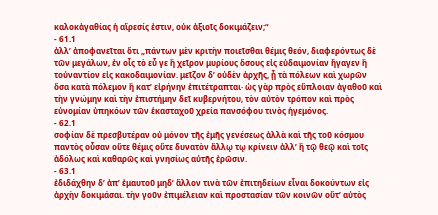καλοκἀγαθίας ἡ αἵρεσίς ἐστιν, οὐκ ἀξιοῖς δοκιμάζειν;“
- 61.1
ἀλλ’ ἀποφανεῖται ὅτι „πάντων μὲν κριτὴν ποιεῖσθαι θέμις θεόν, διαφερόντως δὲ τῶν μεγάλων, ἐν οἷς τὸ εὖ γε ἢ χεῖρον μυρίους ὅσους εἰς εὐδαιμονίαν ἤγαγεν ἢ τοὐναντίον εἰς κακοδαιμονίαν. μεῖζον δ’ οὐδὲν ἀρχῆς, ᾗ τὰ πόλεων καὶ χωρῶν ὅσα κατὰ πόλεμον ἢ κατ’ εἰρήνην ἐπιτέτραπται· ὡς γὰρ πρὸς εὔπλοιαν ἀγαθοῦ καὶ τὴν γνώμην καὶ τὴν ἐπιστήμην δεῖ κυβερνήτου, τὸν αὐτὸν τρόπον καὶ πρὸς εὐνομίαν ὑπηκόων τῶν ἑκασταχοῦ χρεία πανσόφου τινὸς ἡγεμόνος.
- 62.1
σοφίαν δὲ πρεσβυτέραν οὐ μόνον τῆς ἐμῆς γενέσεως ἀλλὰ καὶ τῆς τοῦ κόσμου παντὸς οὖσαν οὔτε θέμις οὔτε δυνατὸν ἄλλῳ τῳ κρίνειν ἀλλ’ ἢ τῷ θεῷ καὶ τοῖς ἀδόλως καὶ καθαρῶς καὶ γνησίως αὐτῆς ἐρῶσιν.
- 63.1
ἐδιδάχθην δ’ ἀπ’ ἐμαυτοῦ μηδ’ ἄλλον τινὰ τῶν ἐπιτηδείων εἶναι δοκούντων εἰς ἀρχὴν δοκιμάσαι. τὴν γοῦν ἐπιμέλειαν καὶ προστασίαν τῶν κοινῶν οὔτ’ αὐτὸς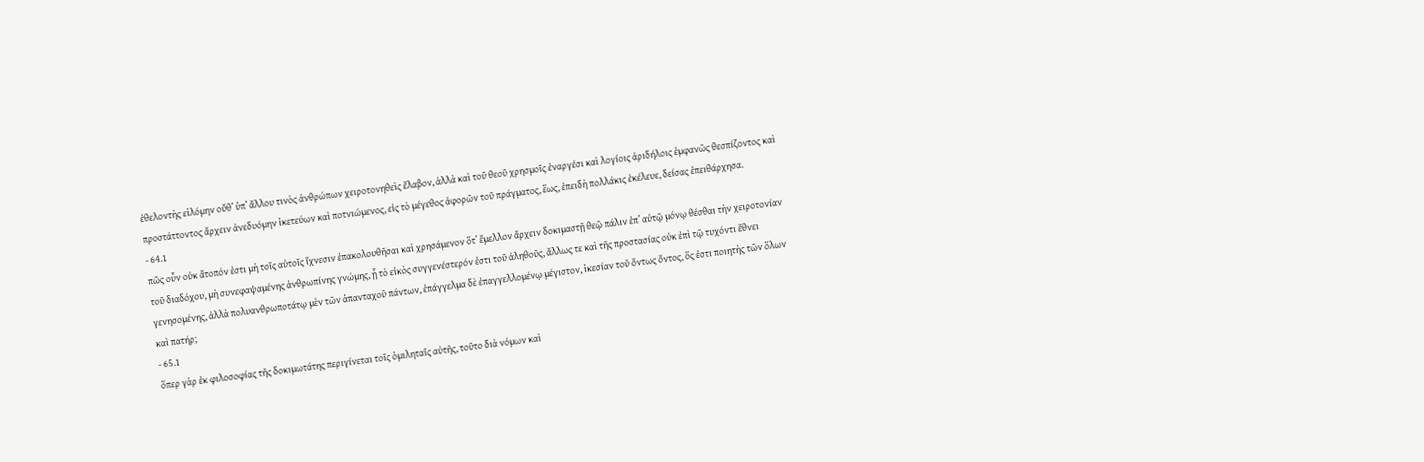ἐθελοντὴς εἱλόμην οὔθ’ ὑπ’ ἄλλου τινὸς ἀνθρώπων χειροτονηθεὶς ἔλαβον, ἀλλὰ καὶ τοῦ θεοῦ χρησμοῖς ἐναργέσι καὶ λογίοις ἀριδήλοις ἐμφανῶς θεσπίζοντος καὶ προστάττοντος ἄρχειν ἀνεδυόμην ἱκετεύων καὶ ποτνιώμενος, εἰς τὸ μέγεθος ἀφορῶν τοῦ πράγματος, ἕως, ἐπειδὴ πολλάκις ἐκέλευε, δείσας ἐπειθάρχησα.
- 64.1
πῶς οὖν οὐκ ἄτοπόν ἐστι μὴ τοῖς αὐτοῖς ἴχνεσιν ἐπακολουθῆσαι καὶ χρησάμενον ὅτ’ ἔμελλον ἄρχειν δοκιμαστῇ θεῷ πάλιν ἐπ’ αὐτῷ μόνῳ θέσθαι τὴν χειροτονίαν τοῦ διαδόχου, μὴ συνεφαψαμένης ἀνθρωπίνης γνώμης, ᾗ τὸ εἰκὸς συγγενέστερόν ἐστι τοῦ ἀληθοῦς, ἄλλως τε καὶ τῆς προστασίας οὐκ ἐπὶ τῷ τυχόντι ἔθνει γενησομένης, ἀλλὰ πολυανθρωποτάτῳ μὲν τῶν ἁπανταχοῦ πάντων, ἐπάγγελμα δὲ ἐπαγγελλομένῳ μέγιστον, ἱκεσίαν τοῦ ὄντως ὄντος, ὅς ἐστι ποιητὴς τῶν ὅλων καὶ πατήρ;
- 65.1
ὅπερ γὰρ ἐκ φιλοσοφίας τῆς δοκιμωτάτης περιγίνεται τοῖς ὁμιληταῖς αὐτῆς, τοῦτο διὰ νόμων καὶ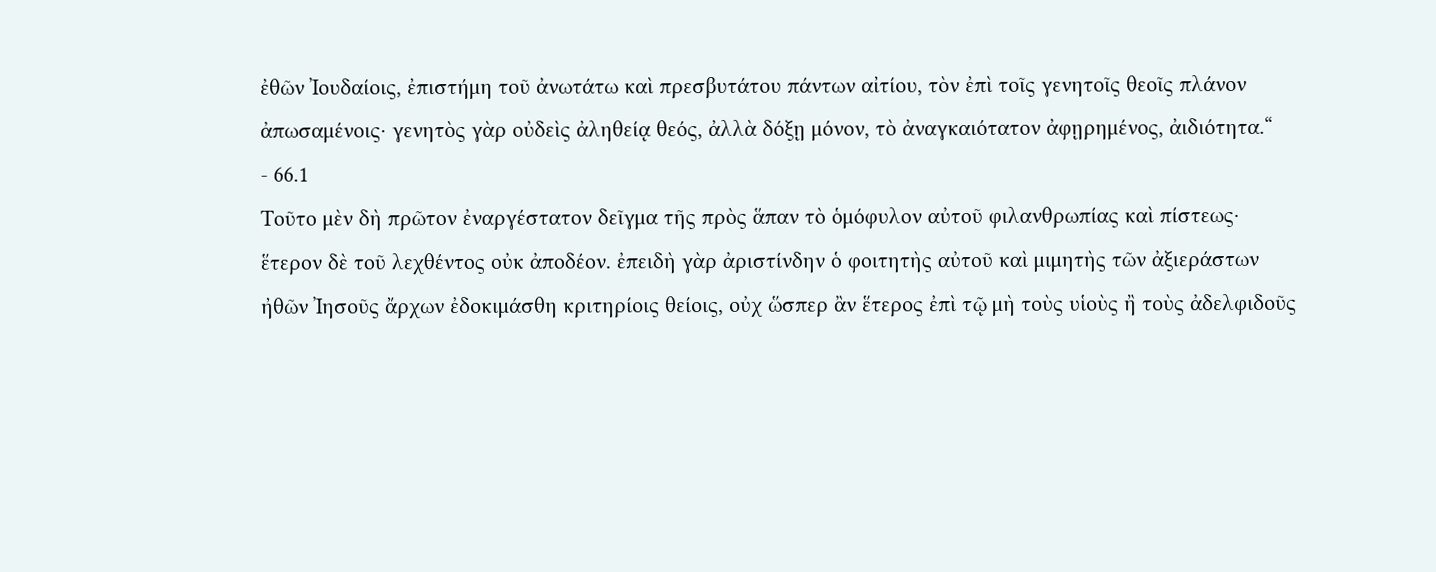ἐθῶν Ἰουδαίοις, ἐπιστήμη τοῦ ἀνωτάτω καὶ πρεσβυτάτου πάντων αἰτίου, τὸν ἐπὶ τοῖς γενητοῖς θεοῖς πλάνον ἀπωσαμένοις· γενητὸς γὰρ οὐδεὶς ἀληθείᾳ θεός, ἀλλὰ δόξῃ μόνον, τὸ ἀναγκαιότατον ἀφῃρημένος, ἀιδιότητα.“
- 66.1
Τοῦτο μὲν δὴ πρῶτον ἐναργέστατον δεῖγμα τῆς πρὸς ἅπαν τὸ ὁμόφυλον αὐτοῦ φιλανθρωπίας καὶ πίστεως· ἕτερον δὲ τοῦ λεχθέντος οὐκ ἀποδέον. ἐπειδὴ γὰρ ἀριστίνδην ὁ φοιτητὴς αὐτοῦ καὶ μιμητὴς τῶν ἀξιεράστων ἠθῶν Ἰησοῦς ἄρχων ἐδοκιμάσθη κριτηρίοις θείοις, οὐχ ὥσπερ ἂν ἕτερος ἐπὶ τῷ μὴ τοὺς υἱοὺς ἢ τοὺς ἀδελφιδοῦς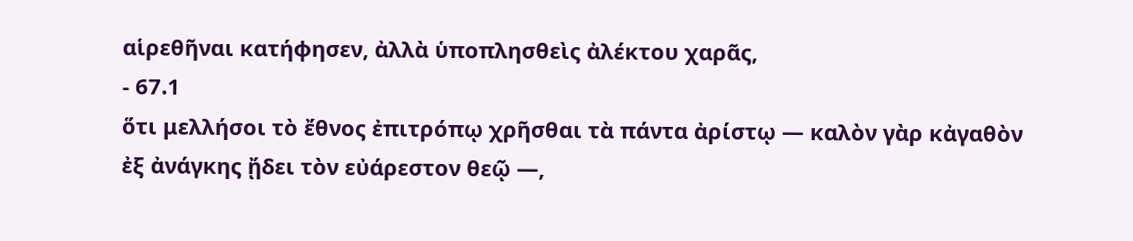αἱρεθῆναι κατήφησεν, ἀλλὰ ὑποπλησθεὶς ἀλέκτου χαρᾶς,
- 67.1
ὅτι μελλήσοι τὸ ἔθνος ἐπιτρόπῳ χρῆσθαι τὰ πάντα ἀρίστῳ — καλὸν γὰρ κἀγαθὸν ἐξ ἀνάγκης ᾔδει τὸν εὐάρεστον θεῷ —,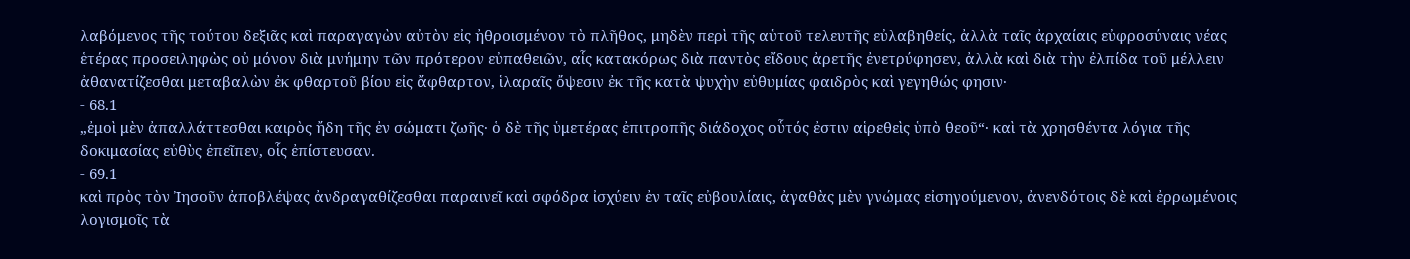λαβόμενος τῆς τούτου δεξιᾶς καὶ παραγαγὼν αὐτὸν εἰς ἠθροισμένον τὸ πλῆθος, μηδὲν περὶ τῆς αὑτοῦ τελευτῆς εὐλαβηθείς, ἀλλὰ ταῖς ἀρχαίαις εὐφροσύναις νέας ἑτέρας προσειληφὼς οὐ μόνον διὰ μνήμην τῶν πρότερον εὐπαθειῶν, αἷς κατακόρως διὰ παντὸς εἴδους ἀρετῆς ἐνετρύφησεν, ἀλλὰ καὶ διὰ τὴν ἐλπίδα τοῦ μέλλειν ἀθανατίζεσθαι μεταβαλὼν ἐκ φθαρτοῦ βίου εἰς ἄφθαρτον, ἱλαραῖς ὄψεσιν ἐκ τῆς κατὰ ψυχὴν εὐθυμίας φαιδρὸς καὶ γεγηθώς φησιν·
- 68.1
„ἐμοὶ μὲν ἀπαλλάττεσθαι καιρὸς ἤδη τῆς ἐν σώματι ζωῆς· ὁ δὲ τῆς ὑμετέρας ἐπιτροπῆς διάδοχος οὗτός ἐστιν αἱρεθεὶς ὑπὸ θεοῦ“· καὶ τὰ χρησθέντα λόγια τῆς δοκιμασίας εὐθὺς ἐπεῖπεν, οἷς ἐπίστευσαν.
- 69.1
καὶ πρὸς τὸν Ἰησοῦν ἀποβλέψας ἀνδραγαθίζεσθαι παραινεῖ καὶ σφόδρα ἰσχύειν ἐν ταῖς εὐβουλίαις, ἀγαθὰς μὲν γνώμας εἰσηγούμενον, ἀνενδότοις δὲ καὶ ἐρρωμένοις λογισμοῖς τὰ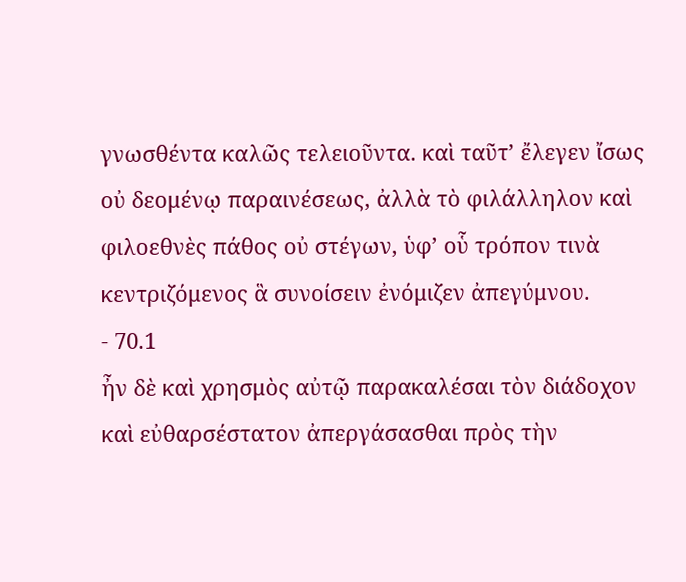γνωσθέντα καλῶς τελειοῦντα. καὶ ταῦτ’ ἔλεγεν ἴσως οὐ δεομένῳ παραινέσεως, ἀλλὰ τὸ φιλάλληλον καὶ φιλοεθνὲς πάθος οὐ στέγων, ὑφ’ οὗ τρόπον τινὰ κεντριζόμενος ἃ συνοίσειν ἐνόμιζεν ἀπεγύμνου.
- 70.1
ἦν δὲ καὶ χρησμὸς αὐτῷ παρακαλέσαι τὸν διάδοχον καὶ εὐθαρσέστατον ἀπεργάσασθαι πρὸς τὴν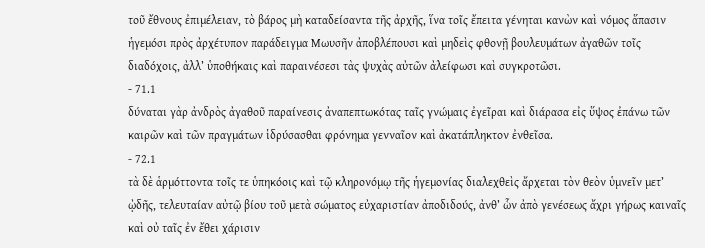τοῦ ἔθνους ἐπιμέλειαν, τὸ βάρος μὴ καταδείσαντα τῆς ἀρχῆς, ἵνα τοῖς ἔπειτα γένηται κανὼν καὶ νόμος ἅπασιν ἡγεμόσι πρὸς ἀρχέτυπον παράδειγμα Μωυσῆν ἀποβλέπουσι καὶ μηδεὶς φθονῇ βουλευμάτων ἀγαθῶν τοῖς διαδόχοις, ἀλλ’ ὑποθήκαις καὶ παραινέσεσι τὰς ψυχὰς αὐτῶν ἀλείφωσι καὶ συγκροτῶσι.
- 71.1
δύναται γὰρ ἀνδρὸς ἀγαθοῦ παραίνεσις ἀναπεπτωκότας ταῖς γνώμαις ἐγεῖραι καὶ διάρασα εἰς ὕψος ἐπάνω τῶν καιρῶν καὶ τῶν πραγμάτων ἱδρύσασθαι φρόνημα γενναῖον καὶ ἀκατάπληκτον ἐνθεῖσα.
- 72.1
τὰ δὲ ἁρμόττοντα τοῖς τε ὑπηκόοις καὶ τῷ κληρονόμῳ τῆς ἡγεμονίας διαλεχθεὶς ἄρχεται τὸν θεὸν ὑμνεῖν μετ’ ᾠδῆς, τελευταίαν αὐτῷ βίου τοῦ μετὰ σώματος εὐχαριστίαν ἀποδιδούς, ἀνθ’ ὧν ἀπὸ γενέσεως ἄχρι γήρως καιναῖς καὶ οὐ ταῖς ἐν ἔθει χάρισιν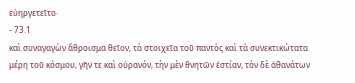εὐηργετεῖτο·
- 73.1
καὶ συναγαγὼν ἄθροισμα θεῖον, τὰ στοιχεῖα τοῦ παντὸς καὶ τὰ συνεκτικώτατα μέρη τοῦ κόσμου, γῆν τε καὶ οὐρανόν, τὴν μὲν θνητῶν ἑστίαν, τὸν δὲ ἀθανάτων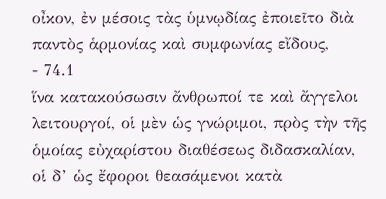οἶκον, ἐν μέσοις τὰς ὑμνῳδίας ἐποιεῖτο διὰ παντὸς ἁρμονίας καὶ συμφωνίας εἴδους,
- 74.1
ἵνα κατακούσωσιν ἄνθρωποί τε καὶ ἄγγελοι λειτουργοί, οἱ μὲν ὡς γνώριμοι, πρὸς τὴν τῆς ὁμοίας εὐχαρίστου διαθέσεως διδασκαλίαν, οἱ δ’ ὡς ἔφοροι θεασάμενοι κατὰ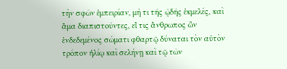τὴν σφῶν ἐμπειρίαν, μή τι τῆς ᾠδῆς ἐκμελές, καὶ ἅμα διαπιστοῦντες, εἴ τις ἄνθρωπος ὢν ἐνδεδεμένος σώματι φθαρτῷ δύναται τὸν αὐτὸν τρόπον ἡλίῳ καὶ σελήνῃ καὶ τῷ τῶν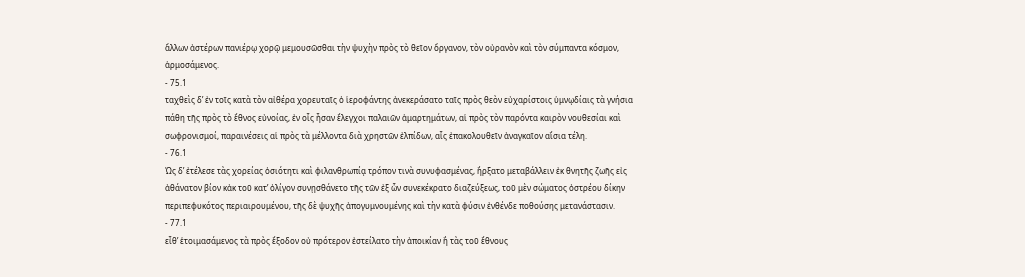ἄλλων ἀστέρων πανιέρῳ χορῷ μεμουσῶσθαι τὴν ψυχὴν πρὸς τὸ θεῖον ὄργανον, τὸν οὐρανὸν καὶ τὸν σύμπαντα κόσμον, ἁρμοσάμενος.
- 75.1
ταχθεὶς δ’ ἐν τοῖς κατὰ τὸν αἰθέρα χορευταῖς ὁ ἱεροφάντης ἀνεκεράσατο ταῖς πρὸς θεὸν εὐχαρίστοις ὑμνῳδίαις τὰ γνήσια πάθη τῆς πρὸς τὸ ἔθνος εὐνοίας, ἐν οἷς ἦσαν ἔλεγχοι παλαιῶν ἁμαρτημάτων, αἱ πρὸς τὸν παρόντα καιρὸν νουθεσίαι καὶ σωφρονισμοί, παραινέσεις αἱ πρὸς τὰ μέλλοντα διὰ χρηστῶν ἐλπίδων, αἷς ἐπακολουθεῖν ἀναγκαῖον αἴσια τέλη.
- 76.1
Ὡς δ’ ἐτέλεσε τὰς χορείας ὁσιότητι καὶ φιλανθρωπίᾳ τρόπον τινὰ συνυφασμένας, ἤρξατο μεταβάλλειν ἐκ θνητῆς ζωῆς εἰς ἀθάνατον βίον κἀκ τοῦ κατ’ ὀλίγον συνῃσθάνετο τῆς τῶν ἐξ ὧν συνεκέκρατο διαζεύξεως, τοῦ μὲν σώματος ὀστρέου δίκην περιπεφυκότος περιαιρουμένου, τῆς δὲ ψυχῆς ἀπογυμνουμένης καὶ τὴν κατὰ φύσιν ἐνθένδε ποθούσης μετανάστασιν.
- 77.1
εἶθ’ ἑτοιμασάμενος τὰ πρὸς ἔξοδον οὐ πρότερον ἐστείλατο τὴν ἀποικίαν ἢ τὰς τοῦ ἔθνους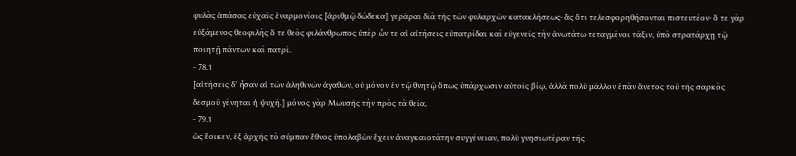φυλὰς ἁπάσας εὐχαῖς ἐναρμονίοις [ἀριθμῷ δώδεκα] γερᾶραι διὰ τῆς τῶν φυλαρχῶν κατακλήσεως· ἃς ὅτι τελεσφορηθήσονται πιστευτέον· ὅ τε γὰρ εὐξάμενος θεοφιλὴς ὅ τε θεὸς φιλάνθρωπος ὑπὲρ ὧν τε αἱ αἰτήσεις εὐπατρίδαι καὶ εὐγενεῖς τὴν ἀνωτάτω τεταγμένοι τάξιν, ὑπὸ στρατάρχῃ τῷ ποιητῇ πάντων καὶ πατρί.
- 78.1
[αἰτήσεις δ’ ἦσαν αἱ τῶν ἀληθινῶν ἀγαθῶν, οὐ μόνον ἐν τῷ θνητῷ ὅπως ὑπάρχωσιν αὐτοῖς βίῳ, ἀλλὰ πολὺ μᾶλλον ἐπὰν ἄνετος τοῦ τῆς σαρκὸς δεσμοῦ γένηται ἡ ψυχή.] μόνος γὰρ Μωυσῆς τὴν πρὸς τὰ θεῖα,
- 79.1
ὡς ἔοικεν, ἐξ ἀρχῆς τὸ σύμπαν ἔθνος ὑπολαβὼν ἔχειν ἀναγκαιοτάτην συγγένειαν, πολὺ γνησιωτέραν τῆς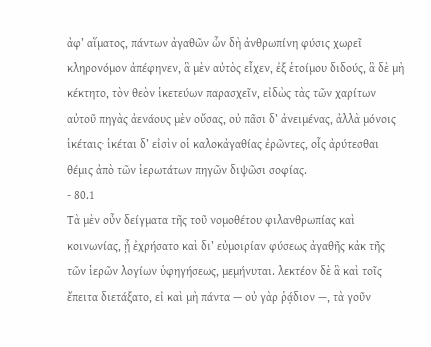ἀφ’ αἵματος, πάντων ἀγαθῶν ὧν δὴ ἀνθρωπίνη φύσις χωρεῖ κληρονόμον ἀπέφηνεν, ἃ μὲν αὐτὸς εἶχεν, ἐξ ἑτοίμου διδούς, ἃ δὲ μὴ κέκτητο, τὸν θεὸν ἱκετεύων παρασχεῖν, εἰδὼς τὰς τῶν χαρίτων αὐτοῦ πηγὰς ἀενάους μὲν οὔσας, οὐ πᾶσι δ’ ἀνειμένας, ἀλλὰ μόνοις ἱκέταις· ἱκέται δ’ εἰσὶν οἱ καλοκἀγαθίας ἐρῶντες, οἷς ἀρύτεσθαι θέμις ἀπὸ τῶν ἱερωτάτων πηγῶν διψῶσι σοφίας.
- 80.1
Τὰ μὲν οὖν δείγματα τῆς τοῦ νομοθέτου φιλανθρωπίας καὶ κοινωνίας, ᾗ ἐχρήσατο καὶ δι’ εὐμοιρίαν φύσεως ἀγαθῆς κἀκ τῆς τῶν ἱερῶν λογίων ὑφηγήσεως, μεμήνυται. λεκτέον δὲ ἃ καὶ τοῖς ἔπειτα διετάξατο, εἰ καὶ μὴ πάντα — οὐ γὰρ ῥᾴδιον —, τὰ γοῦν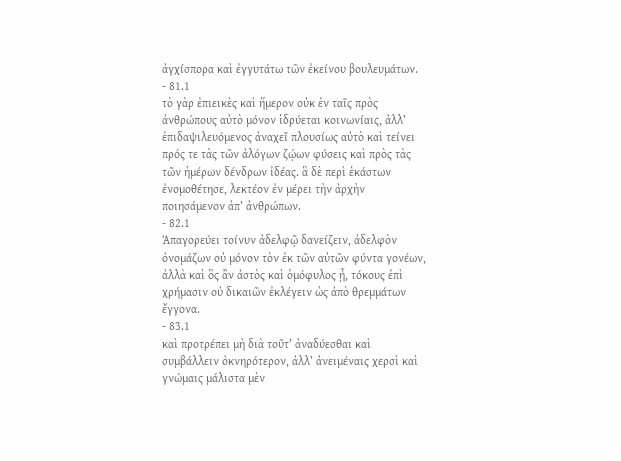ἀγχίσπορα καὶ ἐγγυτάτω τῶν ἐκείνου βουλευμάτων.
- 81.1
τὸ γὰρ ἐπιεικὲς καὶ ἥμερον οὐκ ἐν ταῖς πρὸς ἀνθρώπους αὐτὸ μόνον ἱδρύεται κοινωνίαις, ἀλλ’ ἐπιδαψιλευόμενος ἀναχεῖ πλουσίως αὐτὸ καὶ τείνει πρός τε τὰς τῶν ἀλόγων ζῴων φύσεις καὶ πρὸς τὰς τῶν ἡμέρων δένδρων ἰδέας. ἃ δὲ περὶ ἑκάστων ἐνομοθέτησε, λεκτέον ἐν μέρει τὴν ἀρχὴν ποιησάμενον ἀπ’ ἀνθρώπων.
- 82.1
Ἀπαγορεύει τοίνυν ἀδελφῷ δανείζειν, ἀδελφὸν ὀνομάζων οὐ μόνον τὸν ἐκ τῶν αὐτῶν φύντα γονέων, ἀλλὰ καὶ ὃς ἂν ἀστὸς καὶ ὁμόφυλος ᾖ, τόκους ἐπὶ χρήμασιν οὐ δικαιῶν ἐκλέγειν ὡς ἀπὸ θρεμμάτων ἔγγονα.
- 83.1
καὶ προτρέπει μὴ διὰ τοῦτ’ ἀναδύεσθαι καὶ συμβάλλειν ὀκνηρότερον, ἀλλ’ ἀνειμέναις χερσὶ καὶ γνώμαις μάλιστα μὲν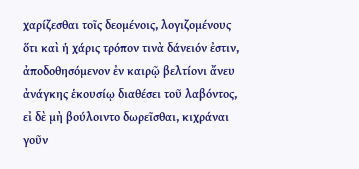χαρίζεσθαι τοῖς δεομένοις, λογιζομένους ὅτι καὶ ἡ χάρις τρόπον τινὰ δάνειόν ἐστιν, ἀποδοθησόμενον ἐν καιρῷ βελτίονι ἄνευ ἀνάγκης ἑκουσίῳ διαθέσει τοῦ λαβόντος, εἰ δὲ μὴ βούλοιντο δωρεῖσθαι, κιχράναι γοῦν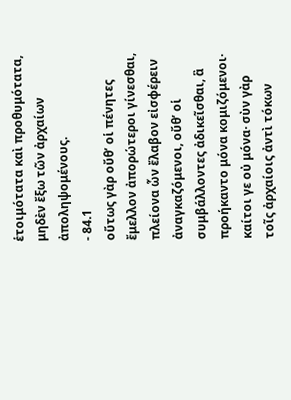ἑτοιμότατα καὶ προθυμότατα, μηδὲν ἔξω τῶν ἀρχαίων ἀποληψομένους.
- 84.1
οὕτως γὰρ οὔθ’ οἱ πένητες ἔμελλον ἀπορώτεροι γίνεσθαι, πλείονα ὧν ἔλαβον εἰσφέρειν ἀναγκαζόμενοι, οὔθ’ οἱ συμβάλλοντες ἀδικεῖσθαι, ἃ προήκαντο μόνα κομιζόμενοι· καίτοι γε οὐ μόνα· σὺν γὰρ τοῖς ἀρχαίοις ἀντὶ τόκων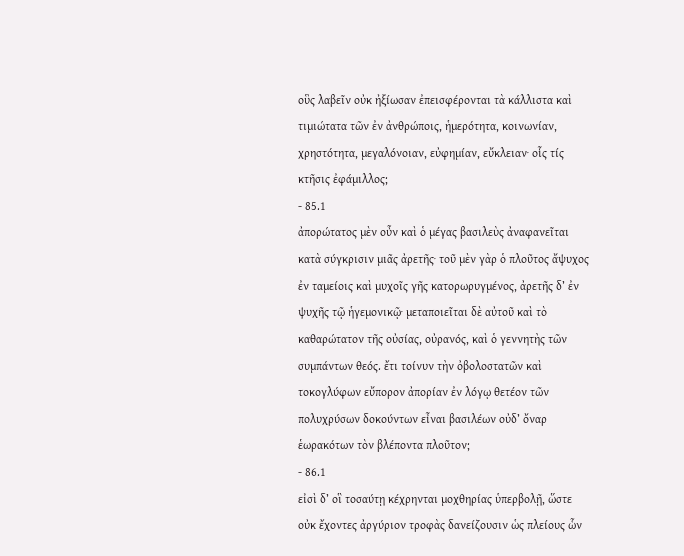οὓς λαβεῖν οὐκ ἠξίωσαν ἐπεισφέρονται τὰ κάλλιστα καὶ τιμιώτατα τῶν ἐν ἀνθρώποις, ἡμερότητα, κοινωνίαν, χρηστότητα, μεγαλόνοιαν, εὐφημίαν, εὔκλειαν· οἷς τίς κτῆσις ἐφάμιλλος;
- 85.1
ἀπορώτατος μὲν οὖν καὶ ὁ μέγας βασιλεὺς ἀναφανεῖται κατὰ σύγκρισιν μιᾶς ἀρετῆς· τοῦ μὲν γὰρ ὁ πλοῦτος ἄψυχος ἐν ταμείοις καὶ μυχοῖς γῆς κατορωρυγμένος, ἀρετῆς δ’ ἐν ψυχῆς τῷ ἡγεμονικῷ· μεταποιεῖται δὲ αὐτοῦ καὶ τὸ καθαρώτατον τῆς οὐσίας, οὐρανός, καὶ ὁ γεννητὴς τῶν συμπάντων θεός. ἔτι τοίνυν τὴν ὀβολοστατῶν καὶ τοκογλύφων εὔπορον ἀπορίαν ἐν λόγῳ θετέον τῶν πολυχρύσων δοκούντων εἶναι βασιλέων οὐδ’ ὄναρ ἑωρακότων τὸν βλέποντα πλοῦτον;
- 86.1
εἰσὶ δ’ οἳ τοσαύτῃ κέχρηνται μοχθηρίας ὑπερβολῇ, ὥστε οὐκ ἔχοντες ἀργύριον τροφὰς δανείζουσιν ὡς πλείους ὧν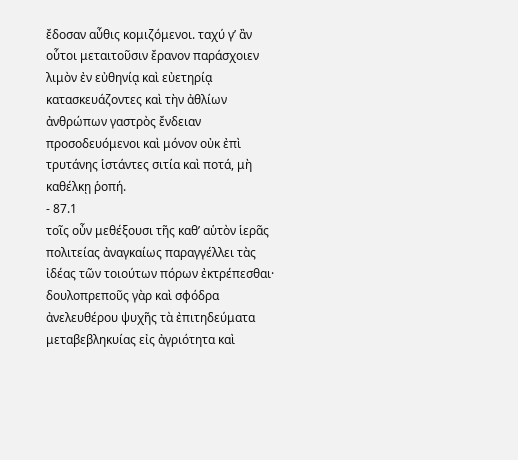ἔδοσαν αὖθις κομιζόμενοι. ταχύ γ’ ἂν οὗτοι μεταιτοῦσιν ἔρανον παράσχοιεν λιμὸν ἐν εὐθηνίᾳ καὶ εὐετηρίᾳ κατασκευάζοντες καὶ τὴν ἀθλίων ἀνθρώπων γαστρὸς ἔνδειαν προσοδευόμενοι καὶ μόνον οὐκ ἐπὶ τρυτάνης ἱστάντες σιτία καὶ ποτά, μὴ καθέλκῃ ῥοπή.
- 87.1
τοῖς οὖν μεθέξουσι τῆς καθ’ αὑτὸν ἱερᾶς πολιτείας ἀναγκαίως παραγγέλλει τὰς ἰδέας τῶν τοιούτων πόρων ἐκτρέπεσθαι· δουλοπρεποῦς γὰρ καὶ σφόδρα ἀνελευθέρου ψυχῆς τὰ ἐπιτηδεύματα μεταβεβληκυίας εἰς ἀγριότητα καὶ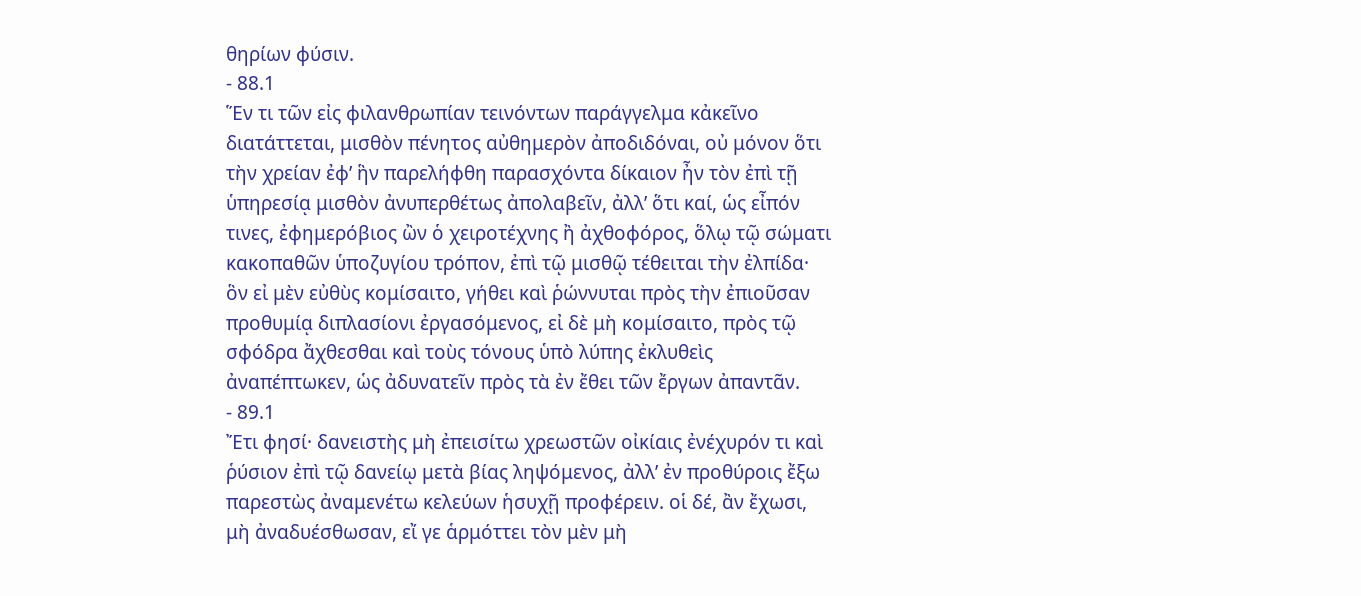θηρίων φύσιν.
- 88.1
Ἕν τι τῶν εἰς φιλανθρωπίαν τεινόντων παράγγελμα κἀκεῖνο διατάττεται, μισθὸν πένητος αὐθημερὸν ἀποδιδόναι, οὐ μόνον ὅτι τὴν χρείαν ἐφ’ ἣν παρελήφθη παρασχόντα δίκαιον ἦν τὸν ἐπὶ τῇ ὑπηρεσίᾳ μισθὸν ἀνυπερθέτως ἀπολαβεῖν, ἀλλ’ ὅτι καί, ὡς εἶπόν τινες, ἐφημερόβιος ὢν ὁ χειροτέχνης ἢ ἀχθοφόρος, ὅλῳ τῷ σώματι κακοπαθῶν ὑποζυγίου τρόπον, ἐπὶ τῷ μισθῷ τέθειται τὴν ἐλπίδα· ὃν εἰ μὲν εὐθὺς κομίσαιτο, γήθει καὶ ῥώννυται πρὸς τὴν ἐπιοῦσαν προθυμίᾳ διπλασίονι ἐργασόμενος, εἰ δὲ μὴ κομίσαιτο, πρὸς τῷ σφόδρα ἄχθεσθαι καὶ τοὺς τόνους ὑπὸ λύπης ἐκλυθεὶς ἀναπέπτωκεν, ὡς ἀδυνατεῖν πρὸς τὰ ἐν ἔθει τῶν ἔργων ἀπαντᾶν.
- 89.1
Ἔτι φησί· δανειστὴς μὴ ἐπεισίτω χρεωστῶν οἰκίαις ἐνέχυρόν τι καὶ ῥύσιον ἐπὶ τῷ δανείῳ μετὰ βίας ληψόμενος, ἀλλ’ ἐν προθύροις ἔξω παρεστὼς ἀναμενέτω κελεύων ἡσυχῇ προφέρειν. οἱ δέ, ἂν ἔχωσι, μὴ ἀναδυέσθωσαν, εἴ γε ἁρμόττει τὸν μὲν μὴ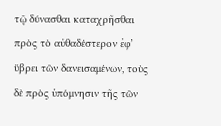τῷ δύνασθαι καταχρῆσθαι πρὸς τὸ αὐθαδέστερον ἐφ’ ὕβρει τῶν δανεισαμένων, τοὺς δὲ πρὸς ὑπόμνησιν τῆς τῶν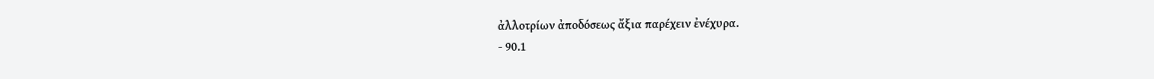ἀλλοτρίων ἀποδόσεως ἄξια παρέχειν ἐνέχυρα.
- 90.1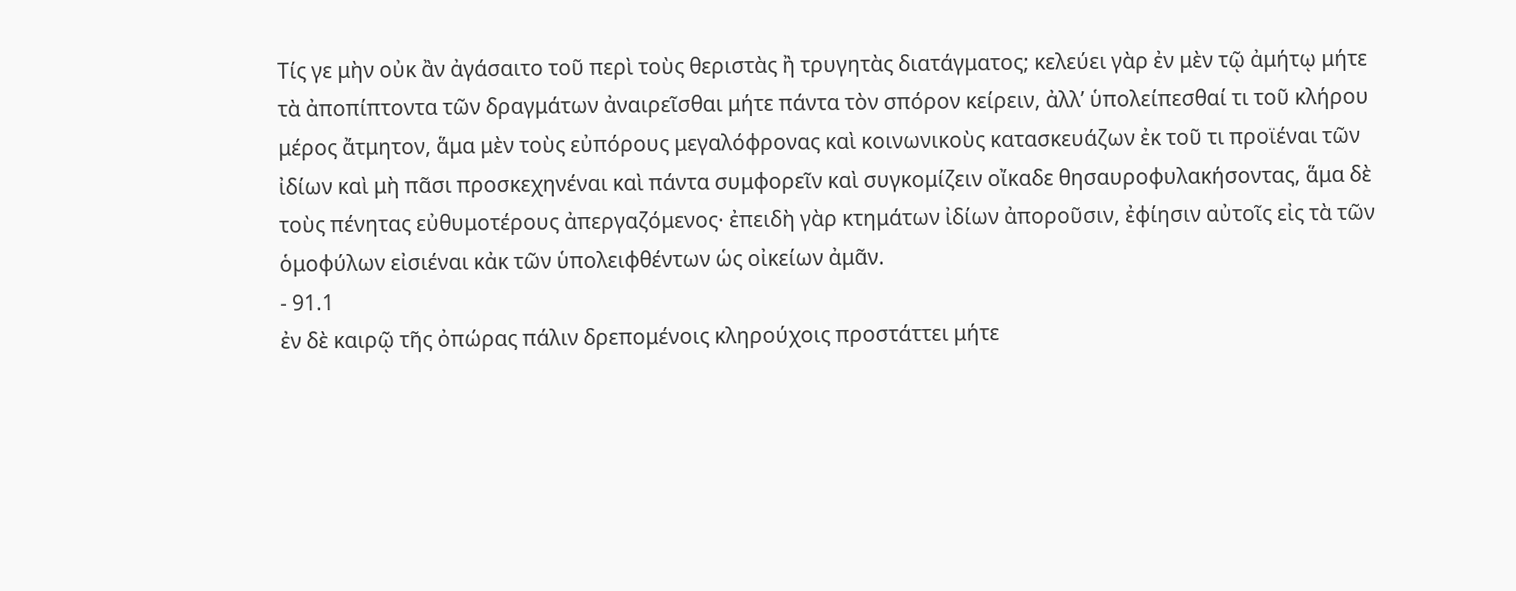Τίς γε μὴν οὐκ ἂν ἀγάσαιτο τοῦ περὶ τοὺς θεριστὰς ἢ τρυγητὰς διατάγματος; κελεύει γὰρ ἐν μὲν τῷ ἀμήτῳ μήτε τὰ ἀποπίπτοντα τῶν δραγμάτων ἀναιρεῖσθαι μήτε πάντα τὸν σπόρον κείρειν, ἀλλ’ ὑπολείπεσθαί τι τοῦ κλήρου μέρος ἄτμητον, ἅμα μὲν τοὺς εὐπόρους μεγαλόφρονας καὶ κοινωνικοὺς κατασκευάζων ἐκ τοῦ τι προϊέναι τῶν ἰδίων καὶ μὴ πᾶσι προσκεχηνέναι καὶ πάντα συμφορεῖν καὶ συγκομίζειν οἴκαδε θησαυροφυλακήσοντας, ἅμα δὲ τοὺς πένητας εὐθυμοτέρους ἀπεργαζόμενος· ἐπειδὴ γὰρ κτημάτων ἰδίων ἀποροῦσιν, ἐφίησιν αὐτοῖς εἰς τὰ τῶν ὁμοφύλων εἰσιέναι κἀκ τῶν ὑπολειφθέντων ὡς οἰκείων ἀμᾶν.
- 91.1
ἐν δὲ καιρῷ τῆς ὀπώρας πάλιν δρεπομένοις κληρούχοις προστάττει μήτε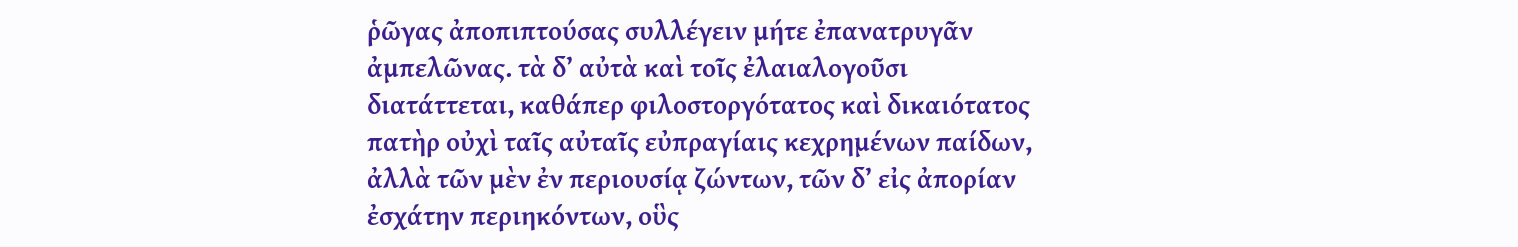ῥῶγας ἀποπιπτούσας συλλέγειν μήτε ἐπανατρυγᾶν ἀμπελῶνας. τὰ δ’ αὐτὰ καὶ τοῖς ἐλαιαλογοῦσι διατάττεται, καθάπερ φιλοστοργότατος καὶ δικαιότατος πατὴρ οὐχὶ ταῖς αὐταῖς εὐπραγίαις κεχρημένων παίδων, ἀλλὰ τῶν μὲν ἐν περιουσίᾳ ζώντων, τῶν δ’ εἰς ἀπορίαν ἐσχάτην περιηκόντων, οὓς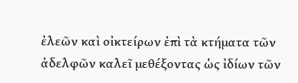ἐλεῶν καὶ οἰκτείρων ἐπὶ τὰ κτήματα τῶν ἀδελφῶν καλεῖ μεθέξοντας ὡς ἰδίων τῶν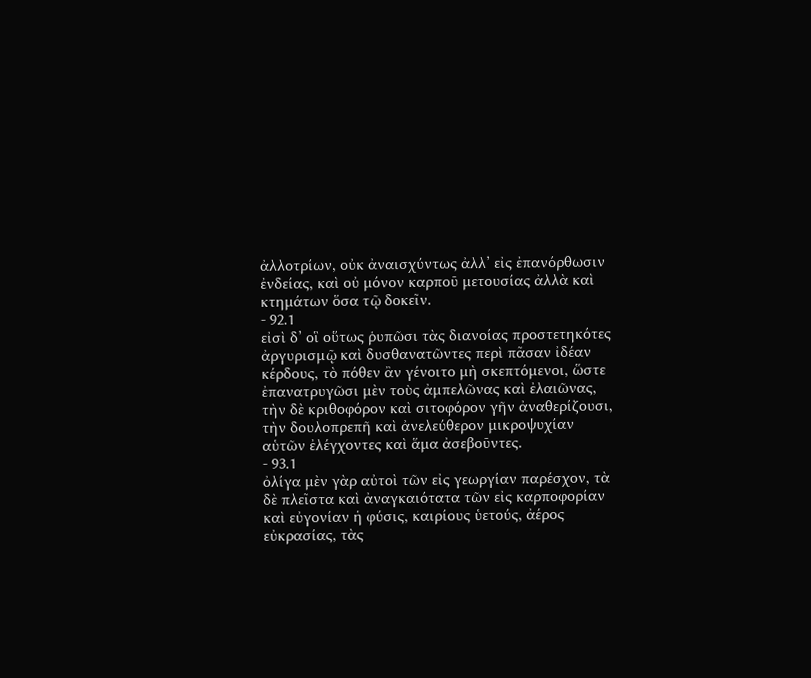ἀλλοτρίων, οὐκ ἀναισχύντως ἀλλ’ εἰς ἐπανόρθωσιν ἐνδείας, καὶ οὐ μόνον καρποῦ μετουσίας ἀλλὰ καὶ κτημάτων ὅσα τῷ δοκεῖν.
- 92.1
εἰσὶ δ’ οἳ οὕτως ῥυπῶσι τὰς διανοίας προστετηκότες ἀργυρισμῷ καὶ δυσθανατῶντες περὶ πᾶσαν ἰδέαν κέρδους, τὸ πόθεν ἂν γένοιτο μὴ σκεπτόμενοι, ὥστε ἐπανατρυγῶσι μὲν τοὺς ἀμπελῶνας καὶ ἐλαιῶνας, τὴν δὲ κριθοφόρον καὶ σιτοφόρον γῆν ἀναθερίζουσι, τὴν δουλοπρεπῆ καὶ ἀνελεύθερον μικροψυχίαν αὑτῶν ἐλέγχοντες καὶ ἅμα ἀσεβοῦντες.
- 93.1
ὀλίγα μὲν γὰρ αὐτοὶ τῶν εἰς γεωργίαν παρέσχον, τὰ δὲ πλεῖστα καὶ ἀναγκαιότατα τῶν εἰς καρποφορίαν καὶ εὐγονίαν ἡ φύσις, καιρίους ὑετούς, ἀέρος εὐκρασίας, τὰς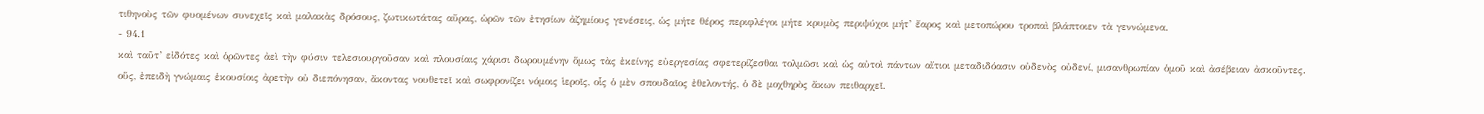τιθηνοὺς τῶν φυομένων συνεχεῖς καὶ μαλακὰς δρόσους, ζωτικωτάτας αὔρας, ὡρῶν τῶν ἐτησίων ἀζημίους γενέσεις, ὡς μήτε θέρος περιφλέγοι μήτε κρυμὸς περιψύχοι μήτ’ ἔαρος καὶ μετοπώρου τροπαὶ βλάπτοιεν τὰ γεννώμενα.
- 94.1
καὶ ταῦτ’ εἰδότες καὶ ὁρῶντες ἀεὶ τὴν φύσιν τελεσιουργοῦσαν καὶ πλουσίαις χάρισι δωρουμένην ὅμως τὰς ἐκείνης εὐεργεσίας σφετερίζεσθαι τολμῶσι καὶ ὡς αὐτοὶ πάντων αἴτιοι μεταδιδόασιν οὐδενὸς οὐδενί, μισανθρωπίαν ὁμοῦ καὶ ἀσέβειαν ἀσκοῦντες. οὕς, ἐπειδὴ γνώμαις ἑκουσίοις ἀρετὴν οὐ διεπόνησαν, ἄκοντας νουθετεῖ καὶ σωφρονίζει νόμοις ἱεροῖς, οἷς ὁ μὲν σπουδαῖος ἐθελοντής, ὁ δὲ μοχθηρὸς ἄκων πειθαρχεῖ.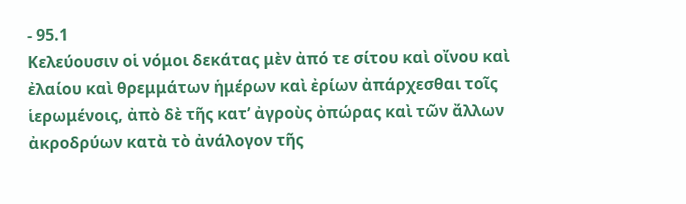- 95.1
Κελεύουσιν οἱ νόμοι δεκάτας μὲν ἀπό τε σίτου καὶ οἴνου καὶ ἐλαίου καὶ θρεμμάτων ἡμέρων καὶ ἐρίων ἀπάρχεσθαι τοῖς ἱερωμένοις, ἀπὸ δὲ τῆς κατ’ ἀγροὺς ὀπώρας καὶ τῶν ἄλλων ἀκροδρύων κατὰ τὸ ἀνάλογον τῆς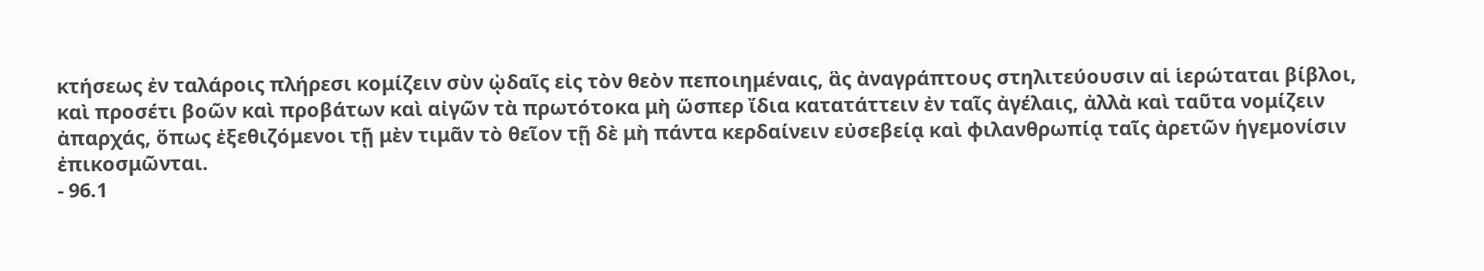κτήσεως ἐν ταλάροις πλήρεσι κομίζειν σὺν ᾠδαῖς εἰς τὸν θεὸν πεποιημέναις, ἃς ἀναγράπτους στηλιτεύουσιν αἱ ἱερώταται βίβλοι, καὶ προσέτι βοῶν καὶ προβάτων καὶ αἰγῶν τὰ πρωτότοκα μὴ ὥσπερ ἴδια κατατάττειν ἐν ταῖς ἀγέλαις, ἀλλὰ καὶ ταῦτα νομίζειν ἀπαρχάς, ὅπως ἐξεθιζόμενοι τῇ μὲν τιμᾶν τὸ θεῖον τῇ δὲ μὴ πάντα κερδαίνειν εὐσεβείᾳ καὶ φιλανθρωπίᾳ ταῖς ἀρετῶν ἡγεμονίσιν ἐπικοσμῶνται.
- 96.1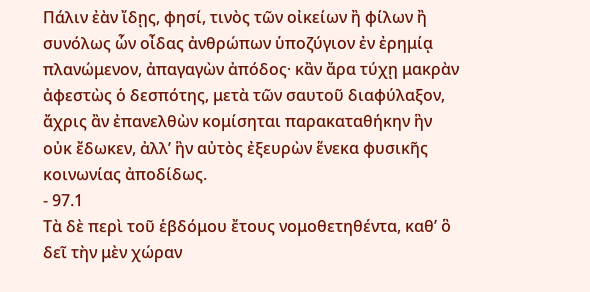Πάλιν ἐὰν ἴδῃς, φησί, τινὸς τῶν οἰκείων ἢ φίλων ἢ συνόλως ὧν οἶδας ἀνθρώπων ὑποζύγιον ἐν ἐρημίᾳ πλανώμενον, ἀπαγαγὼν ἀπόδος· κἂν ἄρα τύχῃ μακρὰν ἀφεστὼς ὁ δεσπότης, μετὰ τῶν σαυτοῦ διαφύλαξον, ἄχρις ἂν ἐπανελθὼν κομίσηται παρακαταθήκην ἣν οὐκ ἔδωκεν, ἀλλ’ ἣν αὐτὸς ἐξευρὼν ἕνεκα φυσικῆς κοινωνίας ἀποδίδως.
- 97.1
Τὰ δὲ περὶ τοῦ ἑβδόμου ἔτους νομοθετηθέντα, καθ’ ὃ δεῖ τὴν μὲν χώραν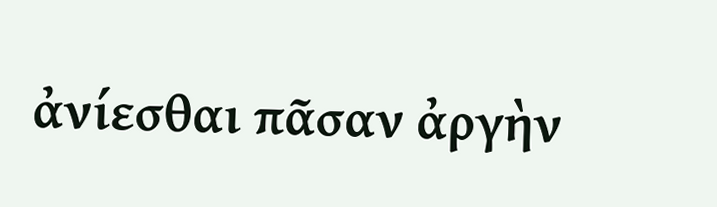ἀνίεσθαι πᾶσαν ἀργὴν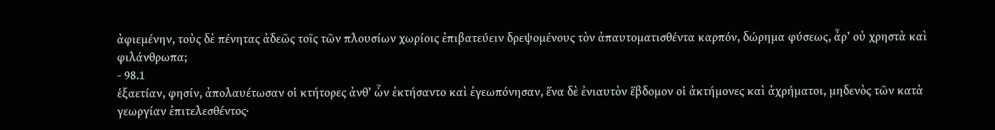ἀφιεμένην, τοὺς δὲ πένητας ἀδεῶς τοῖς τῶν πλουσίων χωρίοις ἐπιβατεύειν δρεψομένους τὸν ἀπαυτοματισθέντα καρπόν, δώρημα φύσεως, ἆρ’ οὐ χρηστὰ καὶ φιλάνθρωπα;
- 98.1
ἑξαετίαν, φησίν, ἀπολαυέτωσαν οἱ κτήτορες ἀνθ’ ὧν ἐκτήσαντο καὶ ἐγεωπόνησαν, ἕνα δὲ ἐνιαυτὸν ἕβδομον οἱ ἀκτήμονες καὶ ἀχρήματοι, μηδενὸς τῶν κατὰ γεωργίαν ἐπιτελεσθέντος·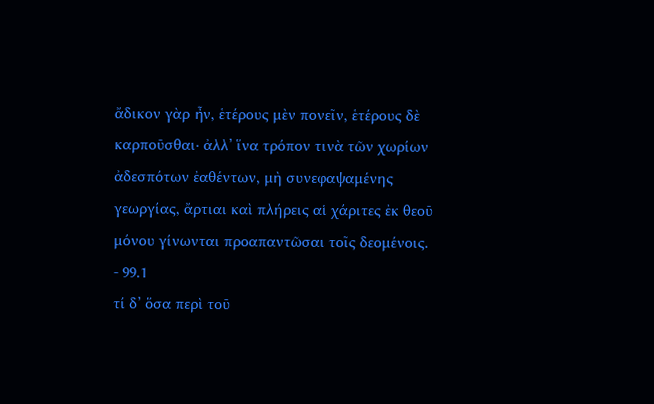ἄδικον γὰρ ἦν, ἑτέρους μὲν πονεῖν, ἑτέρους δὲ καρποῦσθαι· ἀλλ’ ἵνα τρόπον τινὰ τῶν χωρίων ἀδεσπότων ἐαθέντων, μὴ συνεφαψαμένης γεωργίας, ἄρτιαι καὶ πλήρεις αἱ χάριτες ἐκ θεοῦ μόνου γίνωνται προαπαντῶσαι τοῖς δεομένοις.
- 99.1
τί δ’ ὅσα περὶ τοῦ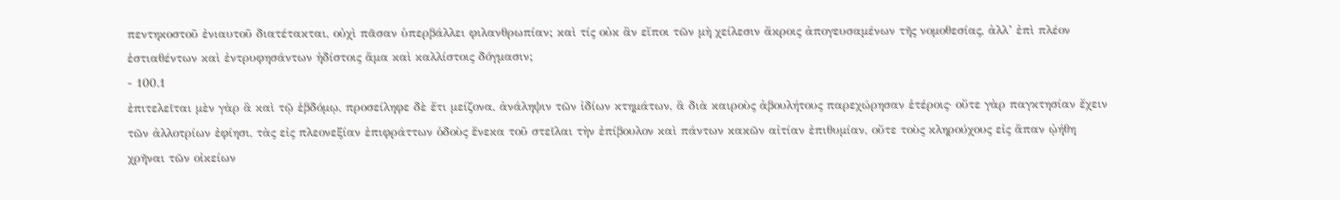πεντηκοστοῦ ἐνιαυτοῦ διατέτακται, οὐχὶ πᾶσαν ὑπερβάλλει φιλανθρωπίαν; καὶ τίς οὐκ ἂν εἴποι τῶν μὴ χείλεσιν ἄκροις ἀπογευσαμένων τῆς νομοθεσίας, ἀλλ’ ἐπὶ πλέον ἑστιαθέντων καὶ ἐντρυφησάντων ἡδίστοις ἅμα καὶ καλλίστοις δόγμασιν;
- 100.1
ἐπιτελεῖται μὲν γὰρ ἃ καὶ τῷ ἑβδόμῳ, προσείληφε δὲ ἔτι μείζονα, ἀνάληψιν τῶν ἰδίων κτημάτων, ἃ διὰ καιροὺς ἀβουλήτους παρεχώρησαν ἑτέροις· οὔτε γὰρ παγκτησίαν ἔχειν τῶν ἀλλοτρίων ἐφίησι, τὰς εἰς πλεονεξίαν ἐπιφράττων ὁδοὺς ἕνεκα τοῦ στεῖλαι τὴν ἐπίβουλον καὶ πάντων κακῶν αἰτίαν ἐπιθυμίαν, οὔτε τοὺς κληρούχους εἰς ἅπαν ᾠήθη χρῆναι τῶν οἰκείων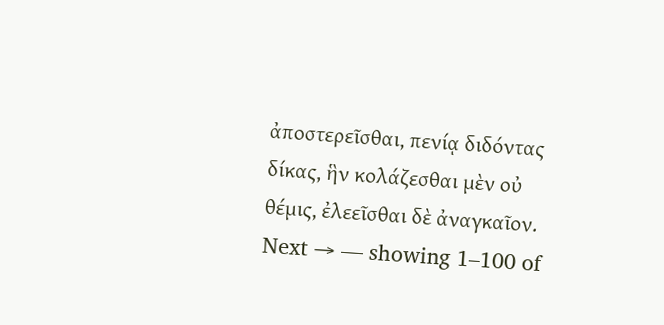ἀποστερεῖσθαι, πενίᾳ διδόντας δίκας, ἣν κολάζεσθαι μὲν οὐ θέμις, ἐλεεῖσθαι δὲ ἀναγκαῖον.
Next → — showing 1–100 of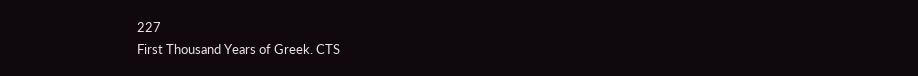227
First Thousand Years of Greek. CTS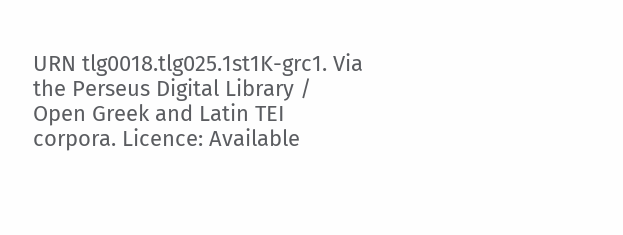URN tlg0018.tlg025.1st1K-grc1. Via the Perseus Digital Library / Open Greek and Latin TEI corpora. Licence: Available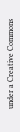under a Creative Commons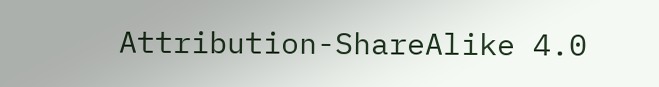Attribution-ShareAlike 4.0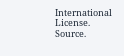International License. Source.